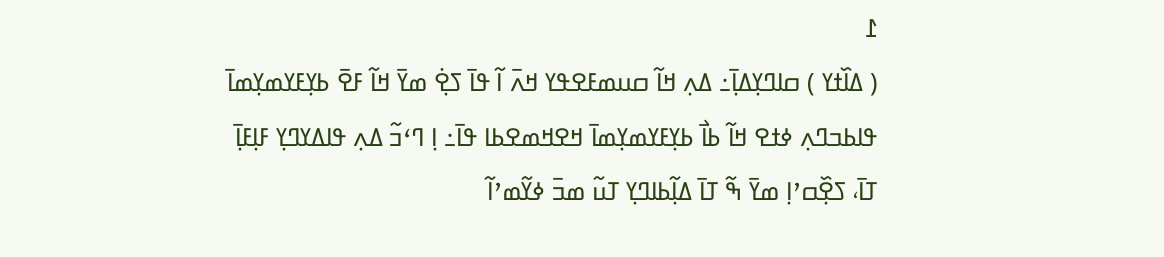߁
( ߡߊ߰ߙߌ ) ߛߊߣߌ߲ߡߊ߲߫߸ ߡߍ߲ ߞߊ߬ ߛߎߘߓߐߟߌ ߞߍ߫ ߊ߬ ߟߊ߫ ߖߐ߲߭ ߘߌ߫ ߞߊ߬ ߓߐ߫ ߕߌ߲ߓߌߘߌ߲ߘߊ߫ ߟߊߕߏߣߍ߲ ߦߙߐ ߞߊ߬ ߕߊ߯ ߕߌ߲ߓߌߘߌ߲ߘߊ߫ ߞߐߞߘߐߕߊ ߟߊ߫߸ ߊ߲ ߣߵߏ߬ ߡߍ߲ ߟߊߡߌߣߌ߲ ߓߊ߲ߓߊ߲߫ ߠߊ߫، ߖߐ߲߰ߛߴߊ߲ ߘߌ߫ ߒ߬ ߠߊ߫ ߡߊ߲߬ߕߊߣߌ߲ ߠߎ߬ ߘߏ߫ ߦߌ߬ߘߴߊ߬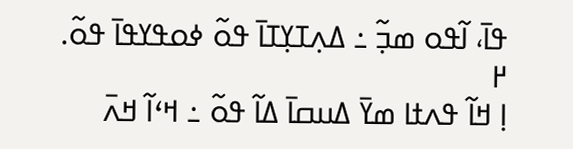ߟߊ߫، ߊ߬ߟߋ ߘߏ߲߬ ߸ ߡߍ߲ߠߌ߲ߠߊ߫ ߟߋ߬ ߦߋߟߌߟߊ߫ ߟߋ߬.
߂
ߊ߲ ߞߊ߬ ߟߍߙߊ ߘߌ߫ ߡߎߛߊ߫ ߡߊ߬ ߟߋ߬ ߸ ߞߵߊ߬ ߞߍ߫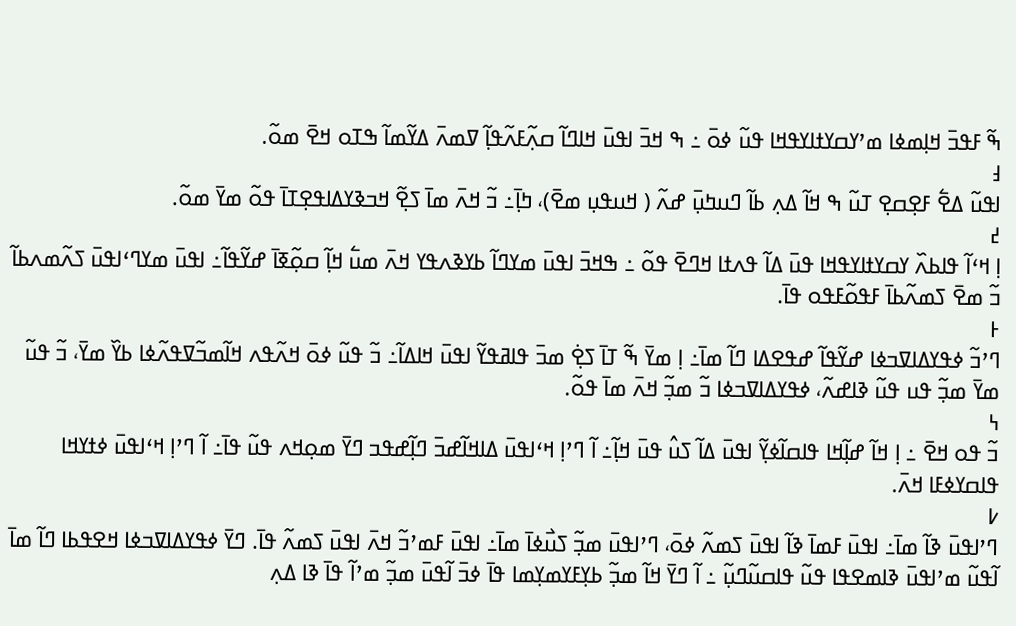ߒ߬ ߓߟߏ߫ ߞߊ߲ߘߦߊ ߘߴߌߛߌߙߊߌߟߞߊ ߟߎ߬ ߦߋ߫ ߸ ߒ ߞߏ߫ ߊߟߎ߫ ߞߊߣߊ߬ ߛߍ߲߬ߓߍ߬ߟߊ߲߬ ߜߘߍ߫ ߡߌ߬ߘߊ߬ ߒߠߋ ߞߐ߫ ߘߋ߬.
߃
ߊߟߎ߬ ߡߐ߱ ߓߐ߲ߛߐ߲ ߠߎ߬ ߒ ߞߊ߬ ߡߍ߲ ߕߊ߬ ߣߎߤߎ߲߫ ߝߍ߬ ( ߞߎߟߎ߲ ߘߐ߫)، ߤߊ߲߫߸ ߏ߬ ߞߍ߫ ߘߊ߫ ߖߐ߲߬ ߞߏߢߌߡߊߟߐ߲ߠߊ߫ ߟߋ߬ ߘߌ߫ ߘߋ߬.
߄
ߊ߲ ߞߵߊ߬ ߟߊߕߍ߰ ߌߛߌߙߊߌߟߞߊ ߟߎ߫ ߡߊ߬ ߟߍߙߊ ߞߣߐ߫ ߟߋ߬ ߸ ߒߞߏ߫ ߊߟߎ߫ ߘߌߣߊ߬ ߕߌߢߍߟߌ ߞߍ߫ ߘߎ߱ ߞߊ߲߬ ߛߋ߲߬ߧߊ߫ ߝߌ߬ߟߊ߬߸ ߊߟߎ߫ ߘߌߣߵߊߟߎ߫ ߖߍ߬ߘߍߕߊ߬ ߏ߬ ߘߐ߫ ߖߘߍ߬ߕߊ߫ ߓߟߋ߬ߓߟߋ ߟߊ߫.
߅
ߣߴߏ߬ ߦߟߌߡߊߜߏߦߊ ߝߌ߬ߟߊ߬ ߝߟߐߡߊ ߣߊ߬ ߘߊ߫߸ ߊ߲ ߘߌ߫ ߒ߬ ߠߊ߫ ߖߐ߲߭ ߘߏ߫ ߟߊߥߟߌ߬ ߊߟߎ߫ ߞߊߡߊ߬߸ ߏ߬ ߟߎ߬ ߦߋ߫ ߞߍ߬ߟߍ ߞߊ߬ߘߏ߬ߜߟߍ߬ߦߊ ߕߌ߰ ߘߌ߫، ߏ߬ ߟߎ߬ ߘߌ߫ ߘߏ߲߬ ߟߎ ߟߎ߬ ߢߊߝߍ߬، ߦߟߌߡߊߜߏߦߊ ߏ߬ ߘߏ߲߬ ߞߍ߫ ߘߊ߫ ߟߋ߬.
߆
ߏ߬ ߟߋ ߞߐ߫ ߸ ߊ߲ ߞߊ߬ ߝߊ߲߬ߞߊ ߟߊߛߊ߬ߦߌ߲߬ ߊߟߎ߫ ߡߊ߬ ߖߎ߮ ߟߎ߫ ߞߊ߲߬߸ ߊ߬ ߣߴߊ߲ ߞߵߊߟߎ߫ ߡߊߞߊ߬ߝߏ߫ ߣߊ߲߬ߝߟߏ ߣߌ߫ ߘߋ߲ߞߍ ߟߎ߬ ߟߊ߫߸ ߊ߬ ߣߴߊ߲ ߞߵߊߟߎ߫ ߦߙߌߞߊ ߟߊߛߌߦߓߊ ߞߍ߫.
߇
ߣߴߊߟߎ߫ ߢߊ߬ ߘߊ߫߸ ߊߟߎ߫ ߓߘߊ߫ ߢߊ߬ ߊߟߎ߫ ߖߘߍ߬ ߦߋ߫، ߣߴߊߟߎ߫ ߘߏ߲߬ ߖߎ߯ߦߊ߫ ߘߊ߫߸ ߊߟߎ߫ ߓߘߴߏ߬ ߞߍ߫ ߊߟߎ߫ ߖߘߍ߬ ߟߊ߫. ߣߌ߫ ߦߟߌߡߊߜߏߦߊ ߞߐߟߕߊ ߣߊ߬ ߘߊ߫ ߊ߬ߟߎ߬ ߘߴߊߟߎ߫ ߢߊߘߐߟߊ ߟߎ߬ ߟߊߛߎ߬ߣߎ߲߬ ߸ ߊ߬ ߣߌ߫ ߞߊ߬ ߘߏ߲߬ ߕߌ߲ߓߌߘߌ߲ߘߊ ߟߊ߫ ߦߏ߫ ߊ߬ߟߎ߫ ߘߏ߲߬ ߘߴߊ߬ ߟߊ߫ ߢߊ ߡߍ߲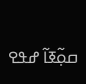ߛߋ߲߬ߧߊ߬ ߝߟߐ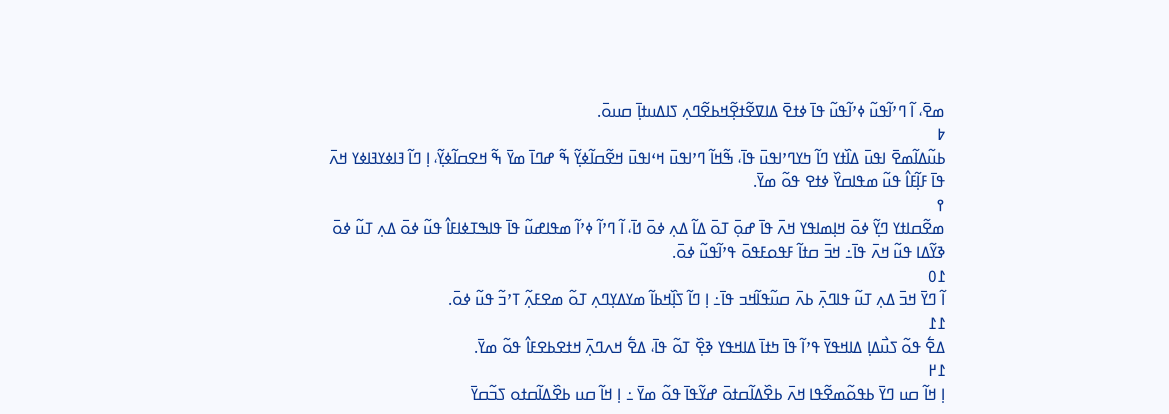ߘߐ߫، ߊ߬ ߣߴߊ߬ߟߎ߬ ߦߴߊ߬ߟߎ߬ ߟߊ߫ ߦߙߐ߫ ߡߊߜߐ߬ߙߐ߲߬ߞߕߐ߬ߣߍ߲ ߖߊߡߎߙߊ߲߫ ߛߎߋ߫.
߈
ߕߎ߬ߡߊ߬ߘߐ߫ ߊߟߎ߫ ߡߊ߰ߙߌ ߣߊ߬ ߤߌߣߴߊߟߎ߫ ߟߊ߫، ߒ߬ߞߊ߬ ߣߴߊߟߎ߫ ߞߵߊߟߎ߫ ߞߐ߬ߛߊ߬ߦߌ߲߬ ߒ߬ ߝߣߊ߫ ߘߌ߫ ߒ߬ ߞߐߛߊ߬ߦߌ߲߬، ߊ߲ ߣߊ߬ ߔߊߦߌߔߊߦߌ ߞߍ߫ ߟߊ߫ ߓߊ߲߬ߓߊ߮ ߟߎ߬ ߘߟߊߛߌ߰ ߦߙߐ ߟߋ߬ ߘߌ߫.
߉
ߘߐ߬ߛߊߙߌ ߣߌ߲߬ ߦߋ߫ ߞߊ߲ߘߊߟߌ ߞߍ߫ ߟߊ߫ ߝߋ߲߫ ߠߋ߫ ߡߊ߬ ߡߍ߲ ߦߋ߫ ߗߊ߫، ߊ߬ ߣߴߊ߬ ߦߴߊ߬ ߘߟߊߝߎ߬ ߟߊ߫ ߟߊߒߠߦߊߓߊ߮ ߟߎ߬ ߦߋ߫ ߡߍ߲ ߠߎ߬ ߦߋ߫ ߢߌ߬ߡߊ ߟߎ߬ ߞߍ߫ ߟߊ߫߸ ߞߏ߫ ߛߙߊ߬ ߓߟߋߓߟߋ߫ ߟߴߊ߬ߟߎ߬ ߦߋ߫.
߁߀
ߊ߬ ߣߌ߫ ߞߏ߫ ߡߍ߲ ߠߎ߬ ߟߊߣߍ߲߫ ߕߍ߫ ߛߎ߬ߟߊ߬ߞߏ ߟߊ߫߸ ߊ߲ ߣߊ߬ ߖߊ߲߰ߞߕߊ߬ ߘߌߡߌ߲ߣߍ߲ ߠߋ߬ ߘߐߓߍ߲߬ ߠߴߏ߬ ߟߎ߬ ߦߋ߫.
߁߁
ߡߐ߱ ߟߋ߬ ߖߎ߯ߡߊ߲ ߡߊߞߟߌ߫ ߟߴߊ߬ ߟߊ߫ ߤߙߊ߫ ߡߊߞߟߌ ߢߐ߲߰ ߠߋ߬ ߟߊ߫، ߡߐ߱ ߞߍߣߍ߲߫ ߞߙߐߕߐߓߊ߮ ߟߋ߬ ߘߌ߫.
߁߂
ߊ߲ ߞߊ߬ ߛߎ ߣߌ߫ ߕߟߋ߬ߘߐ߬ߟߊ ߞߍ߫ ߕߐ߰ߡߊ߬ߛߙߋ߫ ߝߌ߬ߟߊ߫ ߟߋ߬ ߘߌ߫ ߸ ߊ߲ ߞߊ߬ ߛߎ ߕߐ߰ߡߊ߬ߛߙߋ ߖߏ߬ߛߌ߫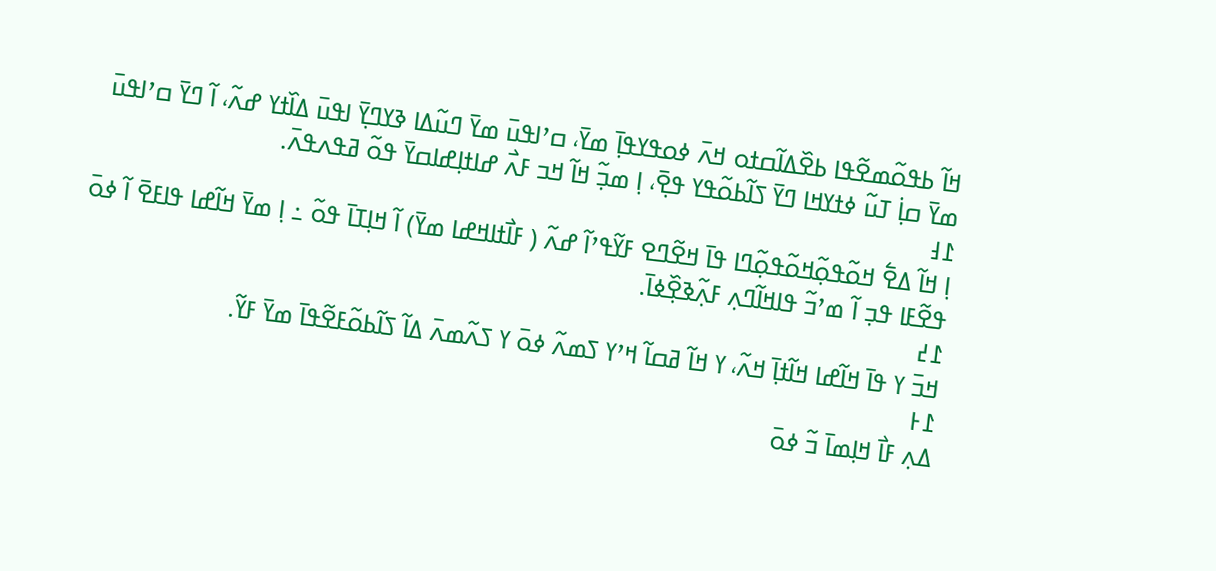ߞߊ߬ ߕߟߋ߬ߘߐ߬ߟߊ ߕߐ߰ߡߊ߬ߛߙߋ ߞߍ߫ ߦߋߟߌߟߊ߲߫ ߘߌ߫، ߛߴߊߟߎ߫ ߘߌ߫ ߣߎ߬ߡߊ ߢߌߣߌ߲߫ ߊߟߎ߫ ߡߊ߰ߙߌ ߝߍ߬، ߊ߬ ߣߌ߫ ߛߴߊߟߎ߫ ߘߌ߫ ߛߊ߲߭ ߠߎ߬ ߦߙߌߞߊ ߣߌ߫ ߖߊ߬ߕߋ߬ߟߌ ߟߐ߲߫، ߊ߲ ߘߏ߲߬ ߞߊ߬ ߞߏ ߓߍ߯ ߝߊߙߊ߲ߝߊߛߌ߫ ߟߋ߬ ߥߟߍߟߍ߫.
߁߃
ߊ߲ ߞߊ߬ ߡߐ߱ ߞߋ߬ߟߋ߲߬ߞߋ߬ߟߋ߲߬ߣߊ ߟߊ߫ ߞߐ߬ߣߐ ߓߌ߬ߟߴߊ߬ ߝߍ߬ ( ߓߊ߯ߙߊߞߝߊ ߘߌ߫) ߊ߬ ߞߊ߲ߠߊ߫ ߟߋ߬ ߸ ߊ߲ ߘߌ߫ ߞߊ߬ߝߊ ߟߊߓߐ߫ ߊ߬ ߦߋ߫ ߟߐ߬ߓߊ ߟߏ߲ ߊ߬ ߘߴߏ߬ ߟߊߞߊ߬ߣߍ߲ ߓߍ߲߬ߢߐ߲߰ߦߊ߫.
߁߄
ߞߏ߫ ߌ ߟߊ߫ ߞߊ߬ߝߊ ߞߊ߬ߙߊ߲߫ ߞߍ߬، ߌ ߞߊ߬ ߥߛߊ߬ ߞߴߌ ߖߘߍ߬ ߦߋ߫ ߌ ߖߍ߬ߘߍ߫ ߡߊ߬ ߖߊ߬ߕߋ߬ߓߐ߬ߟߊ߫ ߘߌ߫ ߓߌ߬.
߁߅
ߡߍ߲ ߓߊ߯ ߞߊ߲ߘߊ߫ ߏ߬ ߦߋ߫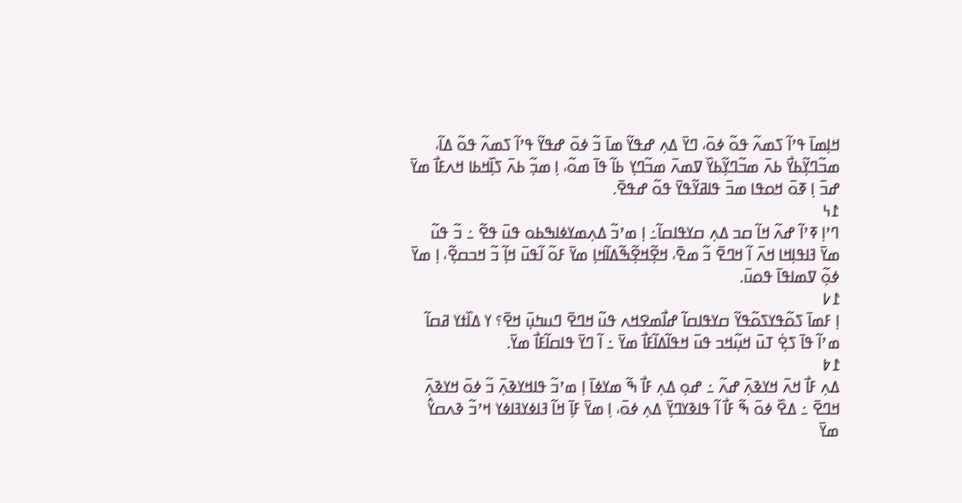ߞߊ߲ߘߊ߫ ߟߴߊ߬ ߖߘߍ߬ ߟߋ߬ ߦߋ߫، ߣߌ߫ ߡߍ߲ ߝߟߌ߬ ߘߊ߫ ߏ߬ ߦߋ߫ ߝߟߌ߬ ߟߴߊ߬ ߖߘߍ߬ ߟߋ߬ ߡߊ߬، ߘߏ߬ߣߌ߲߬ߕߌ߯ ߕߍ߫ ߘߏ߬ߣߌ߲߬ߕߌ߰ ߜߘߍ߫ ߘߏ߬ߣߌ߲ ߕߊ߬ ߟߊ߫ ߘߋ߬، ߊ߲ ߘߏ߲߬ ߕߍ߫ ߖߊ߲߰ߞߕߊ ߞߍߓߊ߯ ߘߌ߫ ߝߏ߫ ߊ߲ ߧߋ߫ ߞߋߟߊ ߘߏ߫ ߟߊߥߌ߬ߟߌ߫ ߟߋ߬ ߝߟߐ߫.
߁߆
ߣߴߊ߲ ߧߴߊ߬ ߝߍ߬ ߞߊ߬ ߛߏ ߡߍ߲ ߛߌߟߊߛߊ߬߸ ߊ߲ ߘߴߏ߬ ߡߍ߲ߘߌߦߊߒߕߋ ߟߎ߫ ߟߐ߬ ߸ ߏ߬ ߟߎ߬ ߘߌ߫ ߔߊߟߊ߲ߞߊ ߞߍ߫ ߊ߬ ߞߣߐ߫ ߏ߬ ߘߐ߫، ߞߐ߲߬ߞߐ߲߬ߒ߬ߡߊ߬ߞߊ߲ ߘߌ߫ ߓߋ߬ ߊ߬ߟߎ߫ ߞߊ߲߬ ߏ߬ ߞߏߛߐ߲߬، ߊ߲ ߘߌ߫ ߦߋ߲߬ ߜߘߊߟߊ߫ ߟߋߎ߫.
߁߇
ߊ߲ ߓߘߊ߫ ߖߋ߬ߟߌߖߋ߬ߟߌ߬ ߛߌߟߊߛߊ߬ ߝߊ߯ߘߐߞߍ ߟߎ߬ ߞߣߐ߫ ߣߎߤߎ߲߫ ߞߐ߫؟ ߌ ߡߊ߰ߙߌ ߥߛߊ߬ ߘߴߊ߬ ߟߊ߫ ߖߐ߲߭ ߠߎ߫ ߞߎ߲߬ߞߏ ߟߎ߫ ߞߟߊ߬ߡߊ߬ߓߊ߯ ߘߌ߫ ߸ ߊ߬ ߣߌ߫ ߟߊߛߊ߬ߓߊ߯ ߘߌ߫.
߁߈
ߡߍ߲ ߓߊ߯ ߞߍ߫ ߞߌߢߍ߲߫ ߝߍ߬ ߸ ߝߋ߲ ߡߍ߲ ߓߊ߯ ߒ߬ ߘߌߦߊ߫ ߊ߲ ߘߴߏ߬ ߟߊߞߌߢߍ߲߫ ߏ߬ ߦߋ߫ ߞߌߢߍ߲߫ ߞߣߐ߫ ߸ ߡߐ߰ ߦߋ߫ ߒ߬ ߓߊ߯ ߊ߬ ߟߊߢߌߣߌ߲߫ ߡߍ߲ ߦߋ߫، ߊ߲ ߘߌ߫ ߓߊ߲߫ ߞߊ߬ ߔߊߦߌߔߊߦߌ ߞߴߏ߬ ߢߍߛߌ߮ ߘߌ߫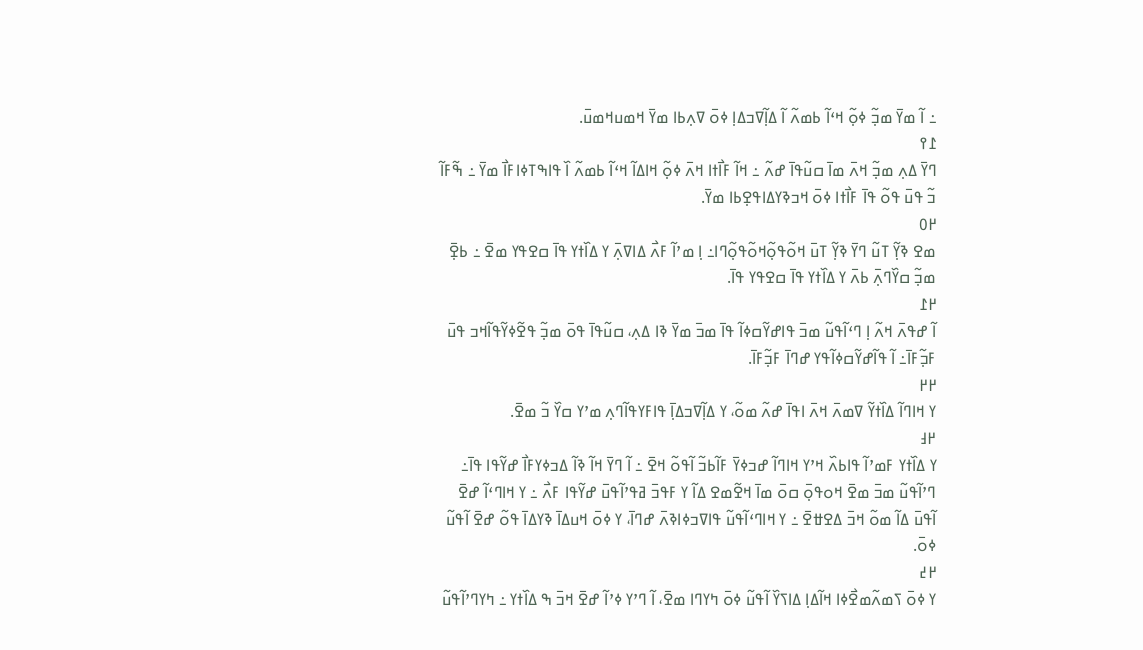߸ ߊ߬ ߘߌ߫ ߘߏ߲߬ ߦߋ߲߬ ߞߵߊ߬ ߕߘߍ߬ ߊ߬ ߡߊ߲߬ߜߏߡߊ߲ ߦߋ߫ ߜߍ߲ߕߊ ߘߌ߫ ߞߘߎߞߘߎ߫.
߁߉
ߣߌ߫ ߡߍ߲ ߘߏ߲߬ ߞߍ߫ ߘߊ߫ ߛߎ߬ߟߊ߫ ߝߍ߬ ߸ ߞߊ߬ ߓߊ߯ߙߊ ߞߍ߫ ߦߋ߲߬ ߞߊߡߊ߬ ߞߵߊ߬ ߕߘߍ߬ ߊ߰ ߟߊߒߠߦߊߓߊ߯ ߘߌ߫ ߸ ߒ߬ߓߊ߬ ߏ߬ ߟߎ߫ ߟߋ߬ ߟߊ߫ ߓߊ߯ߙߊ ߦߋ߫ ߞߏߢߌߡߊߟߐ߲ߕߊ ߘߌ߫.
߂߀
ߘߐ ߢߌ߲߬ ߠߎ߬ ߣߌ߫ ߢߌ߲߬ ߠߎ߫ ߞߋ߬ߟߋ߲߬ߞߋ߬ߟߋ߲߬ߣߊ߸ ߊ߲ ߘߴߊ߬ ߓߍ߯ ߡߊߜߍ߲߫ ߌ ߡߊ߰ߙߌ ߟߊ߫ ߛߐߟߌ ߘߐ߫ ߸ ߕߐ߲߫ ߘߏ߲߬ ߛߌ߰ߣߍ߲߫ ߕߍ߫ ߌ ߡߊ߰ߙߌ ߟߊ߫ ߛߐߟߌ ߟߊ߫.
߂߁
ߊ߬ ߝߟߍ߫ ߞߍ߬ ߊ߲ ߣߵߊ߬ߟߎ߬ ߘߏ߫ ߟߊߝߌ߬ߛߦߊ߬ ߟߊ߫ ߘߏ߫ ߘߌ߫ ߢߊ ߡߍ߲، ߛߎ߬ߟߊ߫ ߟߋ߫ ߘߏ߲߬ ߟߐ߬ߦߌ߬ߟߊ߬ߞߏ ߟߎ߫ ߓߏ߲߬ߓߊ߫߸ ߊ߬ ߟߊ߬ߝߌ߬ߛߦߊ߬ߟߌ ߝߣߊ߫ ߓߏ߲߬ߓߊ߫.
߂߂
ߌ ߞߊߣߊ߬ ߡߊ߰ߙߌ߬ ߜߘߍ߫ ߞߍ߫ ߊߟߊ߫ ߝߍ߬ ߘߋ߬، ߌ ߡߊ߲߬ߜߏߡߊ߲߫ ߟߊߓߌߟߊ߬ߣߍ߲ ߘߴߌ ߛߌ߰ ߏ߬ ߘߐ߫.
߂߃
ߌ ߡߊ߰ߙߌ ߓߘߴߊ߬ ߟߊߕߍ߰ ߞߴߌ ߞߊߣߊ߬ ߝߏߦߌ߫ ߓߊ߬ߕߏ߬ ߊ߬ߟߋ߬ ߞߐ߫ ߸ ߊ߬ ߣߌ߫ ߞߊ߬ ߢߊ߬ ߡߏߦߌߓߊ߯ ߝߌ߬ߟߊ ߟߊ߫߸ ߣߴߊ߬ߟߎ߬ ߘߏ߫ ߘߐ߫ ߞߋߟߋ߲߫ ߛߋ߫ ߘߊ߫ ߞߐ߬ߘߐ ߡߊ߬ ߌ ߓߟߏ߫ ߥߟߴߊ߬ߟߎ߫ ߝߌ߬ߟߊ ߓߍ߯ ߸ ߌ ߞߊߣߵߊ߬ ߝߐ߫ ߊ߬ߟߎ߫ ߡߊ߬ ߘߋ߬ ߞߏ߫ ߡߐߚߐ߫ ߸ ߌ ߞߊߣߵߊ߬ߟߎ߬ ߟߊߜߏߦߊߢߍ߫ ߝߣߊ߫، ߌ ߦߋ߫ ߞߎߡߊ߫ ߢߌߡߊ߫ ߟߋ߬ ߝߐ߫ ߊ߬ߟߎ߬ ߦߋ߫.
߂߄
ߌ ߦߋ߫ ߖߘߍ߬ߘߐ߯ߦߊ ߞߊ߬ߡߊ߲ ߡߊߖߌ߰ ߊ߬ߟߎ߬ ߦߋ߫ ߤߌߣߊ ߘߐ߫، ߊ߬ ߣߴߌ ߦߴߊ߬ ߝߐ߫ ߞߏ߫ ߒ ߡߊ߰ߙߌ ߸ ߤߌߣߴߊ߬ߟߎ߬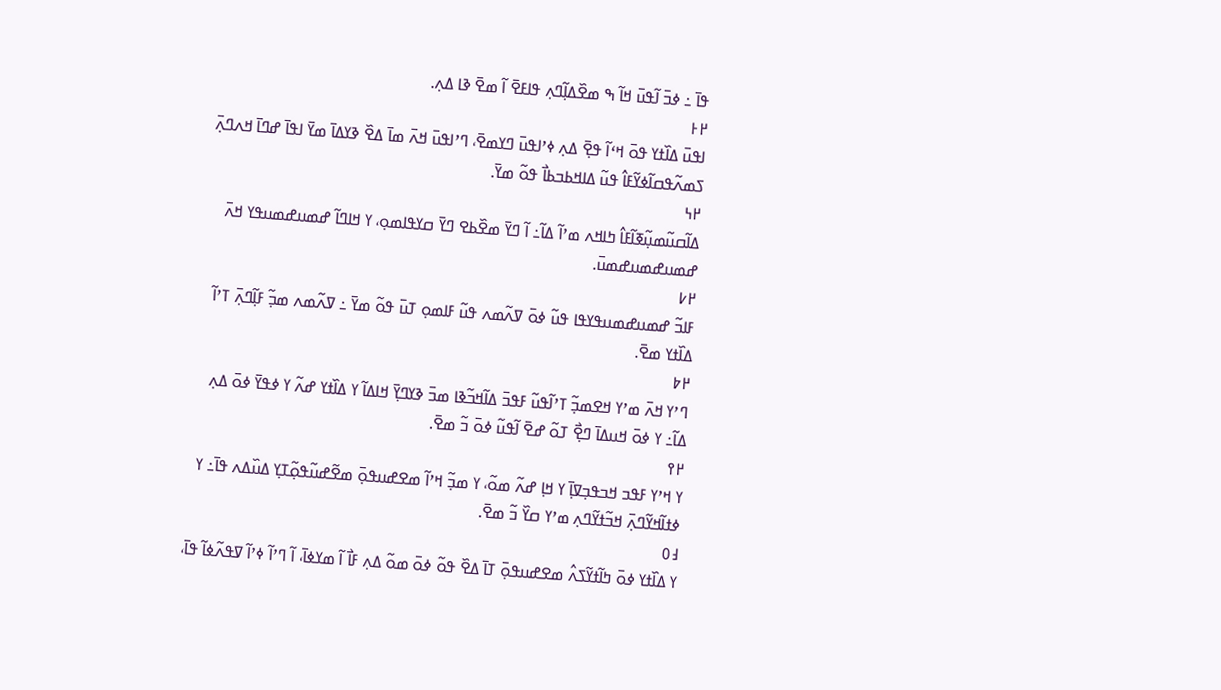ߟߊ߫ ߸ ߦߏ߫ ߊ߬ߟߎ߫ ߞߊ߬ ߒ ߘߐ߰ߡߊ߲߬ߣߍ߲ ߟߊߓߐ߫ ߊ߬ ߘߐ߫ ߢߊ ߡߍ߲.
߂߅
ߊߟߎ߫ ߡߊ߰ߙߌ ߟߋ߫ ߞߵߊ߬ ߟߐ߲߫ ߡߍ߲ ߦߴߊߟߎ߫ ߣߌߘߐ߫، ߣߴߊߟߎ߫ ߞߍ߫ ߘߊ߫ ߡߐ߰ ߢߌߡߊ߫ ߘߌ߫ ߊߟߊ߫ ߝߣߊ߫ ߞߍߣߍ߲߫ ߖߘߍ߬ߟߛߊ߬ߦߌ߬ߓߊ߮ ߟߎ߬ ߡߊߞߕߏߕߊ߯ ߟߋ߬ ߘߌ߫.
߂߆
ߡߊ߬ߛߎ߬ߘߎ߲߬ߧߊ߬ߓߊ߮ ߤߊߞߍ ߘߴߊ߬ ߡߊ߬߸ ߊ߬ ߣߌ߫ ߘߐ߰ߕߐ ߣߌ߫ ߛߌߟߊߘߋ߲، ߌ ߞߊߣߊ߬ ߝߘߎߝߘߎߟߌ ߞߍ߫ ߝߘߎߝߘߎߝߘߎ߫.
߂߇
ߓߊߏ߬ ߝߘߎߝߘߎߟߌߟߊ ߟߎ߬ ߦߋ߫ ߜߍ߬ߘߍ ߟߎ߬ ߓߊߘߋ߲ ߠߎ߫ ߟߋ߬ ߘߌ߫ ߸ ߜߍ߬ߘߍ ߘߏ߲߬ ߓߊ߲߬ߣߍ߲߫ ߠߴߊ߬ ߡߊ߰ߙߌ ߘߐ߫.
߂߈
ߣߴߌ ߞߍ߫ ߘߴߌ ߞߐߘߏ߲߬ ߠߴߊ߬ߟߎ߬ ߓߟߏ߫ ߡߊ߬ߞߏ߬ߢߊ ߘߏ߫ ߢߌߣߌ߲߫ ߞߊߡߊ߬ ߌ ߡߊ߰ߙߌ ߝߍ߬ ߌ ߦߟߌ߫ ߦߋ߫ ߡߍ߲ ߡߊ߬߸ ߌ ߦߋ߫ ߞߎߡߊ߫ ߣߐ߲߯ ߠߋ߬ ߝߐ߫ ߊ߬ߟߎ߬ ߦߋ߫ ߏ߬ ߘߐ߫.
߂߉
ߌ ߞߴߌ ߓߟߏ ߞߏߟߏ߲ߜߊ߲߫ ߌ ߞߊ߲ ߝߍ߬ ߘߋ߬، ߌ ߘߏ߲߬ ߞߴߊ߬ ߘߐߝߎߟߋ߲߫ ߘߐ߬ߝߎ߬ߟߋ߲߬ߠߌ߲ ߡߎ߰ߡߍ ߟߊ߫߸ ߌ ߦߙߊ߬ߞߌ߬ߣߍ߲߫ ߞߏ߬ߙߌ߬ߣߍ߲ ߘߴߌ ߛߌ߰ ߏ߬ ߘߐ߫.
߃߀
ߌ ߡߊ߰ߙߌ ߦߋ߫ ߤߊ߬ߙߌ߬ߖߍ߮ ߘߐߝߎߟߋ߲߫ ߠߊ߫ ߡߐ߰ ߟߋ߬ ߦߋ߫ ߘߋ߬ ߡߍ߲ ߓߊ߯ ߊ߬ ߘߌߦߊ߫، ߊ߬ ߣߴߊ߬ ߦߴߊ߬ ߜߟߍ߬ߦߊ߬ ߟߊ߫،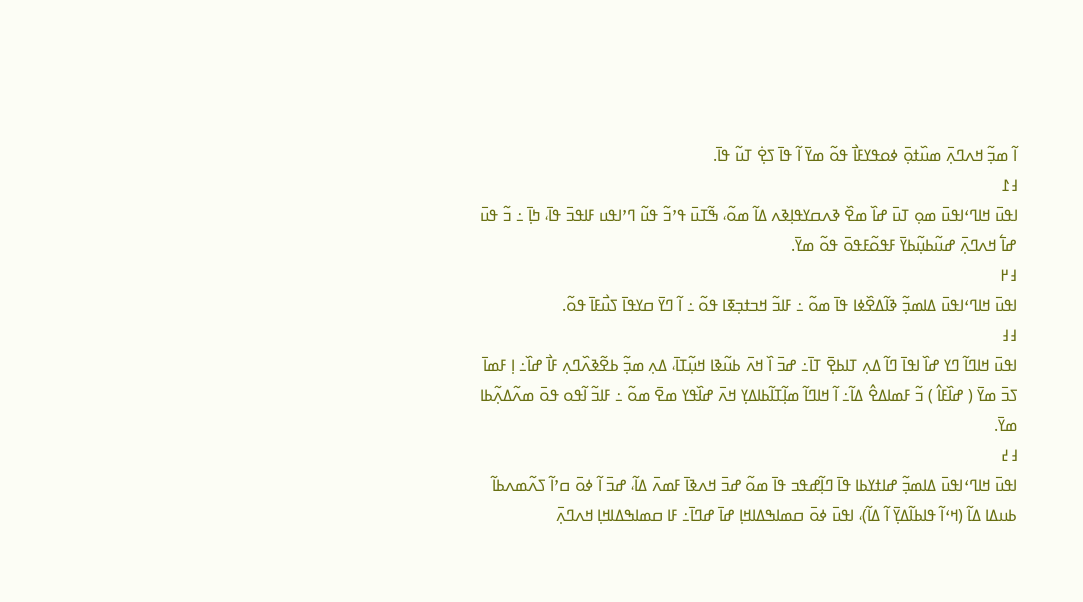ߊ߬ ߘߏ߲߬ ߞߍߣߍ߲߫ ߘߎ߰ߙߋ߲߫ ߦߋߟߌߓߊ߯ ߟߋ߬ ߘߌ߫ ߊ߬ ߟߊ߫ ߖߐ߲߭ ߠߎ߬ ߟߊ߫.
߃߁
ߊߟߎ߫ ߞߊߣߵߊߟߎ߫ ߘߋ߲ ߠߎ߫ ߝߊ߰ ߘߐ߰ ߢߍߛߌߟߊ߲ߢߍ ߡߊ߬ ߘߋ߬، ߒ߬ߠߎ߫ ߟߴߏ߬ ߟߎ߬ ߣߴߊߟߎ ߓߊߟߏ߫ ߟߊ߫، ߤߊ߲߫ ߸ ߏ߬ ߟߎ߫ ߝߊ߱ ߞߍߣߍ߲߫ ߝߎ߬ߕߎ߲߬ߕߌ߫ ߓߟߋ߬ߓߟߋ߫ ߟߋ߬ ߘߌ߫.
߃߂
ߊߟߎ߫ ߞߊߣߵߊߟߎ߫ ߡߊߘߏ߲߬ ߢߊ߬ߡߐ߰ߦߊ ߟߊ߫ ߘߋ߬ ߸ ߓߊߏ߬ ߞߏߙߏ߲ߧߊ ߟߋ߬ ߸ ߊ߬ ߣߌ߫ ߛߌߟߊ߫ ߖߎ߯ߓߊ߫ ߟߋ߬.
߃߃
ߊߟߎ߫ ߞߊߣߊ߬ ߣߌ ߝߊ߰ ߊߟߊ߫ ߣߊ߬ ߡߍ߲ ߠߊߕߐ߲߫ ߠߊ߫߸ ߝߏ߫ ߊ߰ ߞߍ߫ ߕߎ߬ߢߊ ߞߎ߲߬ߠߊ߫، ߡߍ߲ ߘߏ߲߬ ߕߐ߬ߢߍ߰ߣߍ߲ ߓߊ߯ ߝߊ߰߸ ߊ߲ ߓߘߊ߫ ߖߏ߫ ߘߌ߫ ( ߝߊ߰ߓߊ߮ ) ߏ߬ ߓߘߊߡߐ߮ ߡߊ߬߸ ߊ߬ ߞߊߣߊ߬ ߘߊ߲߬ߠߊ߬ߕߊߡߌ߲ ߞߍ߫ ߝߊ߰ߟߌ ߘߐ߫ ߘߋ߬ ߸ ߓߊߏ߬ ߊ߬ߟߋ ߟߋ߫ ߘߍ߬ߡߍ߲߬ߕߊ ߘߌ߫.
߃߄
ߊߟߎ߫ ߞߊߣߵߊߟߎ߫ ߡߊߘߏ߲߬ ߝߊߙߌߕߊ ߟߊ߫ ߣߊ߲߬ߝߟߏ ߟߊ߫ ߘߋ߬ ߝߏ߫ ߞߍߢߊ߫ ߓߘߍ߫ ߡߊ߬، ߝߏ߫ ߊ߬ ߦߋ߫ ߛߴߊ߬ ߖߍ߬ߘߍߕߊ߬ ߕߎߡߊ ߡߊ߬ (ߞߵߊ߬ ߟߊߕߊ߬ߡߌ߲߫ ߊ߬ ߡߊ߬)، ߊߟߎ߫ ߦߋ߫ ߛߘߊߒߡߊߞߊ߲ ߝߊ߫ ߝߣߊ߫߸ ߓߊ ߛߘߊߒߡߊߞߊ߲ ߞߍߣߍ߲߫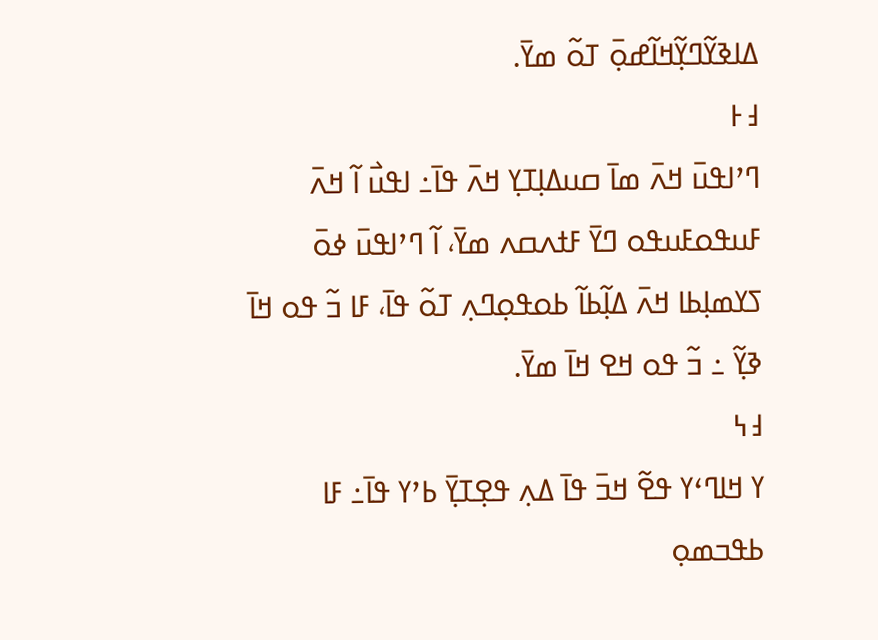ߡߊߢߌ߬ߣߌ߲߬ߞߊ߬ߝߋ߲߫ ߠߋ߬ ߘߌ߫.
߃߅
ߣߴߊߟߎ߫ ߞߍ߫ ߘߊ߫ ߛߎߡߊ߲ߠߌ߲ ߞߍ߫ ߟߊ߫߸ ߊߟߎ߯ ߊ߬ ߞߍ߫ ߓߎߟߋߓߎߟߋ ߣߌ߫ ߓߙߍߛߍ ߘߌ߫، ߊ߬ ߣߴߊߟߎ߫ ߦߋ߫ ߖߌߘߊ߲ߕߊ ߞߍ߫ ߡߊ߲߬ߕߊ߬ ߕߋߟߋ߲ߣߍ߲ ߠߋ߬ ߟߊ߫، ߓߊ ߏ߬ ߟߋ ߞߊ߫ ߢߌ߲߬ ߸ ߏ߬ ߟߋ ߞߐ ߞߊ߫ ߘߌ߫.
߃߆
ߌ ߞߊߣߵߌ ߟߐ߬ ߞߏ߫ ߟߊ߫ ߡߍ߲ ߟߐ߲ߠߌ߲߫ ߕߴߌ ߟߊ߫߸ ߓߊ ߕߟߏߘߋ߲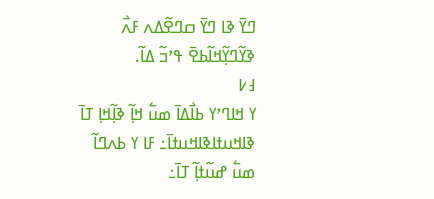ߣߌ߫ ߢߊ ߣߌ߫ ߛߣߐ߬ߡߍ ߓߍ߯ ߢߌ߬ߣߌ߲߬ߞߊ߬ߕߐ߫ ߟߴߏ߬ ߡߊ߬.
߃߇
ߌ ߞߊߣߴߌ ߕߊ߯ߡߊ߫ ߘߎ߱ ߞߊ߲߬ ߢߊ߲߬ߞߊ߲ ߠߊ߫ ߢߊߞߎߙߊߢߊߞߎߙߊ߫߸ ߓߊ ߌ ߕߍߣߊ߬ ߘߎ߱ ߝߎ߬ߙߊ߲߬ ߠߊ߫߸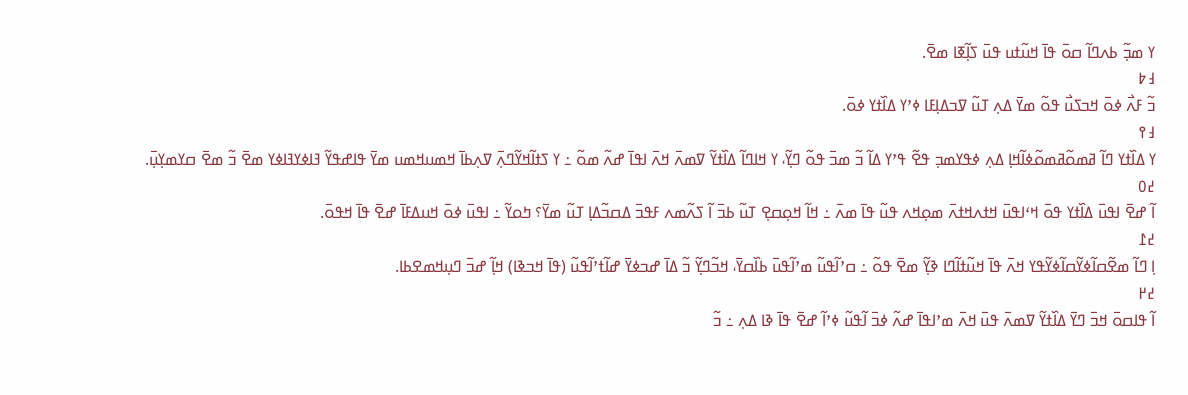ߌ ߘߏ߲߬ ߕߍߣߊ߬ ߛߋ߫ ߟߊ߫ ߞߎ߬ߙߎ ߟߎ߫ ߖߊ߲߬ߧߊ ߘߐ߫.
߃߈
ߏ߬ ߓߍ߯ ߦߋ߫ ߞߏߖߎ߯ ߟߋ߬ ߘߌ߫ ߡߍ߲ ߠߎ߬ ߜߏߡߊ߲ߓߊ ߦߴߌ ߡߊ߰ߙߌ ߦߋ߫.
߃߉
ߌ ߡߊ߰ߙߌ ߣߊ߬ ߥߘߋ߬ߥߘߋ߬ߦߊ߬ߞߊ߲ ߡߍ߲ ߦߟߌߘߏ߲ ߟߐ߬ ߟߴߌ ߡߊ߬ ߏ߬ ߘߏ߫ ߟߋ߬ ߣߌ߲߬، ߌ ߞߊߣߊ߬ ߡߊ߰ߙߌ߬ ߜߘߍ߫ ߞߍ߫ ߊߟߊ߫ ߝߍ߬ ߘߋ߬ ߸ ߌ ߖߙߊ߬ߞߌ߬ߣߍ߲߫ ߜߍ߲ߕߊ߫ ߞߘߎߞߘߎ ߘߌ߫ ߟߊߝߟߌ߬ ߔߊߦߌߔߊߦߌ ߘߐ߫ ߏ߬ ߘߐ߫ ߛߌߘߌ߲ߎ߲߫.
߄߀
ߊ߬ ߝߐ߫ ߊߟߎ߫ ߡߊ߰ߙߌ ߟߋ߫ ߞߵߊߟߎ߫ ߞߙߍߞߙߍ߫ ߘߋ߲ߞߍ ߟߎ߬ ߟߊ߫ ߘߍ߫ ߸ ߞߊ߬ ߞߋ߲ߛߐ߲ ߠߎ߬ ߕߏ߫ ߊ߬ ߖߍ߬ߘߍ ߓߟߏ߫ ߡߛߏ߬ߡߊ߲ ߠߎ߬ ߘߌ߫؟ ߤߋߌ߬ ߸ ߊߟߎ߫ ߦߋ߫ ߞߎߡߓߊ߫ ߝߐ߫ ߟߊ߫ ߞߟߋ߫.
߄߁
ߊ߲ ߣߊ߬ ߘߐ߬ߛߊ߬ߦߌ߬ߛߊ߬ߦߌ߬ߟߌ ߞߍ߫ ߟߊ߫ ߞߎ߬ߙߊ߬ߣߊ ߢߌ߲߬ ߘߐ߫ ߟߋ߬ ߸ ߛߴߊ߬ߟߎ߬ ߘߴߊ߬ߟߎ߫ ߕߊ߰ߛߌ߫، ߞߏ߬ߣߌ߲߬ ߏ߬ ߡߊ߫ ߝߏߦߌ߫ ߝߊ߬ߙߴߊ߬ߟߎ߬ (ߟߊ߫ ߞߏߢߊ) ߞߊ߲߬ ߝߏ߫ ߣߎ߲ߞߘߐߕߊ.
߄߂
ߊ߬ ߟߊߛߋ߫ ߞߏ߫ ߣߌ߫ ߡߊ߰ߙߌ߬ ߜߘߍ߫ ߟߎ߫ ߞߍ߫ ߘߴߊߟߊ߫ ߝߍ߬ ߦߏ߫ ߊ߬ߟߎ߬ ߦߴߊ߬ ߝߐ߫ ߟߊ߫ ߢߊ ߡߍ߲ ߸ ߏ߬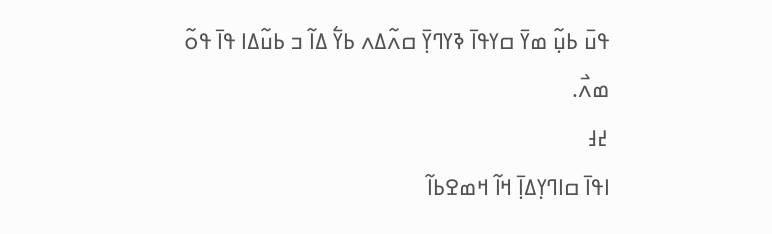ߟߎ߫ ߕߎ߲߬ ߘߌ߫ ߛߌߟߊ߫ ߢߌߣߌ߲߫ ߛߍ߬ߡߍ ߕߌ߱ ߡߊ߬ ߏ ߕߎ߬ߡߊ ߟߊ߫ ߟߋ߬ ߘߍ߯.
߄߃
ߊߟߊ߫ ߛߊߣߌ߲ߡߊ߲߫ ߞߊ߬ ߞߘߐߕߊ߬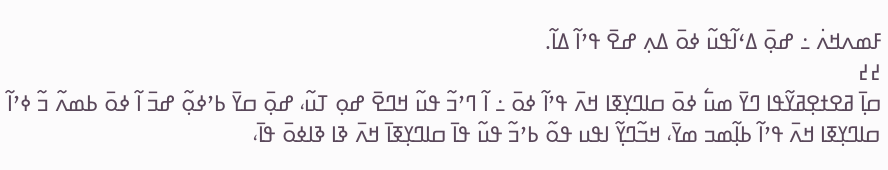ߓߘߍߞߍ߭ ߸ ߝߋ߲߫ ߡߵߊ߬ߟߎ߬ ߦߋ߫ ߡߍ߲ ߝߐ߫ ߟߴߊ߬ ߡߊ߬.
߄߄
ߛߊ߲߫ ߥߐߙߐ߲ߥߌ߬ߟߊ ߣߌ߫ ߘߎ߱ ߦߋ߫ ߛߊߣߌ߲ߧߊ ߞߍ߫ ߟߴߊ߬ ߦߋ߫ ߸ ߊ߬ ߣߴߏ߬ ߟߎ߬ ߞߣߐ߫ ߝߋ߲ ߠߎ߬، ߝߋ߲߫ ߛߌ߫ ߕߴߦߋ߲߬ ߝߏ߫ ߊ߬ ߦߋ߫ ߕߘߍ߬ ߏ߬ ߦߴߊ߬ ߛߊߣߌ߲ߧߊ ߞߍ߫ ߟߴߊ߬ ߕߊ߲߬ߘߏ ߘߌ߫، ߞߏ߬ߣߌ߲߬ ߊߟߎ ߟߋ߬ ߕߴߏ߬ ߟߎ߬ ߟߊ߫ ߛߊߣߌ߲ߧߊ߫ ߞߍ߫ ߢߊ ߢߊߦߋ߫ ߟߊ߫،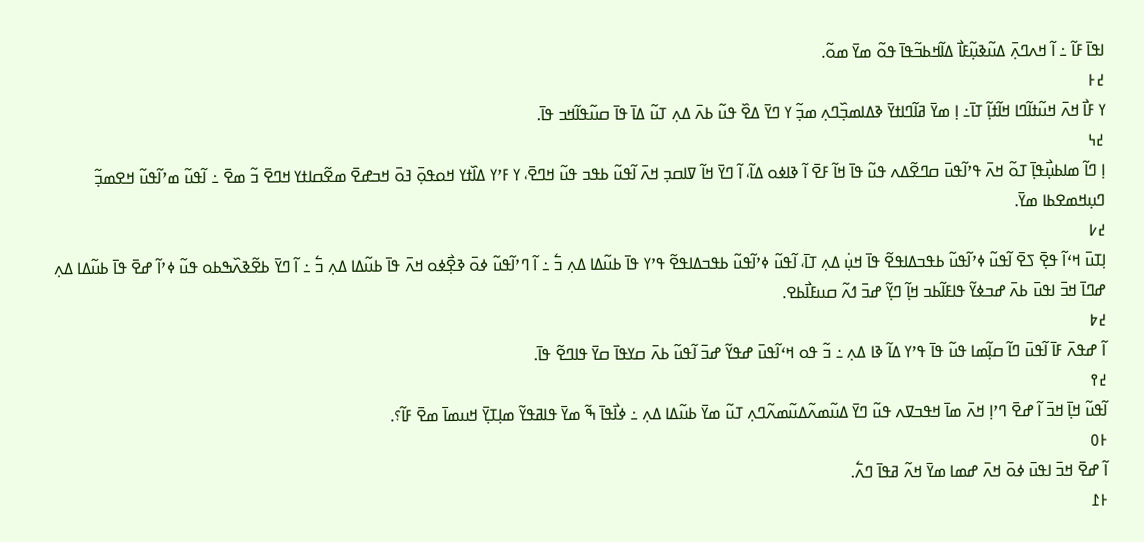ߊߟߊ߫ ߓߊ߬ ߸ ߊ߬ ߞߍߣߍ߲߫ ߡߎ߬ߢߎ߲߬ߓߊ߯ ߡߊ߬ߞߕߏ߬ߟߊ߫ ߟߋ߬ ߘߌ߫ ߘߋ߬.
߄߅
ߌ ߓߊ߯ ߞߍ߫ ߞߎ߬ߙߊ߬ߣߊ ߞߊ߬ߙߊ߲߬ ߠߊ߫߸ ߊ߲ ߘߌ߫ ߥߊ߬ߣߊߙߌ߫ ߢߡߊߘߏ߲߰ߣߍ߲ ߘߏ߲߬ ߌ ߣߌ߫ ߡߐ߰ ߟߎ߬ ߕߍ߫ ߡߍ߲ ߠߎ߬ ߡߊ߫ ߟߊ߫ ߛߎ߬ߟߊ߬ߞߏ ߟߊ߫.
߄߆
ߊ߲ ߣߊ߬ ߘߊߕߎ߲߯ߟߊ߲߫ ߠߋ߬ ߞߍ߫ ߟߴߊ߬ߟߎ߫ ߛߣߐ߬ߡߍ ߟߎ߬ ߟߊ߫ ߞߊ߬ ߓߐ߫ ߊ߬ ߢߊߦߋ ߡߊ߬، ߊ߬ ߣߌ߫ ߞߊ߬ ߜߊߛߏ߲ ߞߍ߫ ߊ߬ߟߎ߬ ߕߟߏ ߟߎ߬ ߞߣߐ߫، ߌ ߓߴߌ ߡߊ߰ߙߌ ߞߋߟߋ߲߫ ߔߋ߫ ߞߏߝߐ߫ ߘߐ߬ߛߊߙߌ ߞߣߐ߫ ߏ߬ ߘߐ߫ ߸ ߊ߬ߟߎ߬ ߘߴߊ߬ߟߎ߬ ߞߐߘߏ߲߬ ߣߎ߲ߞߘߐߕߊ ߘߌ߫.
߄߇
ߊ߲ߠߎ߫ ߞߵߊ߬ ߟߐ߲߫ ߖߐ߫ ߊ߬ߟߎ߬ ߦߴߊ߬ߟߎ߬ ߕߟߏߡߊߟߐ߬ ߟߊ߫ ߞߎ߲߭ ߡߍ߲ ߠߊ߫، ߊ߬ߟߎ߬ ߦߴߊ߬ߟߎ߬ ߕߟߏߡߊߟߐ߬ ߟߴߌ ߟߊ߫ ߕߎ߬ߡߊ ߡߍ߲ ߏ߱ ߸ ߊ߬ ߣߴߊ߬ߟߎ߬ ߦߋ߫ ߢߐ߲߯ߦߋ ߞߍ߫ ߟߊ߫ ߕߎ߬ߡߊ ߡߍ߲ ߏ߱ ߸ ߊ߬ ߣߌ߫ ߕߐ߬ߢߍ߰ߒߕߋ ߟߎ߬ ߦߴߊ߬ ߝߐ߫ ߟߊ߫ ߕߎ߬ߡߊ ߡߍ߲ ߝߣߊ߫ ߞߏ߫ ߊߟߎ߫ ߕߍ߫ ߝߏߦߌ߬ ߟߊߓߊ߬ߕߏ ߞߊ߲߬ ߣߌ߲߬ ߝߏ߫ ߗߍ߬ ߛߎߓߊ߯ߕߐ.
߄߈
ߊ߬ ߝߟߍ߫ ߓߊ߫ ߊ߬ߟߎ߫ ߣߊ߬ ߛߊ߲߬ߘߊ ߟߎ߬ ߟߊ߫ ߟߴߌ ߡߊ߬ ߢߊ ߡߍ߲ ߸ ߏ߬ ߟߋ ߞߵߊ߬ߟߎ߫ ߝߟߌ߬ ߝߏ߫ ߊ߬ߟߎ߬ ߕߍ߫ ߛߌߟߊ߫ ߛߌ߫ ߟߊߣߐ߬ ߟߊ߫.
߄߉
ߊ߬ߟߎ߬ ߞߊ߲߫ ߞߏ߫ ߊ߬ ߝߐ߫ ߣߴߊ߲ ߞߍ߫ ߘߊ߫ ߞߟߏߜߍ ߟߎ߬ ߣߌ߫ ߡߎ߬ߘߍ߬ߡߎ߬ߘߍ߬ߣߍ߲ ߠߎ߬ ߘߌ߫ ߕߎ߬ߡߊ ߡߍ߲ ߸ ߦߊ߯ߟߊ߫ ߒ߬ ߘߌ߫ ߟߊߥߟߌ߬ ߘߊ߲ߠߌ߲߫ ߞߎߘߊ߫ ߘߐ߫ ߓߊ߬؟.
߅߀
ߊ߬ ߝߐ߫ ߞߏ߫ ߊߟߎ߫ ߦߋ߫ ߞߍ߫ ߝߘߊ ߘߌ߫ ߞߍ߬ ߥߟߊ߫ ߣߍ߱.
߅߁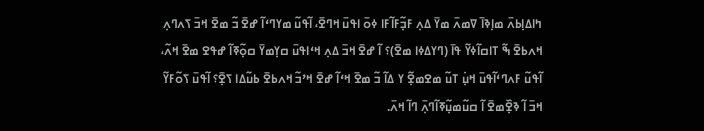ߤߊߡߊ߲ߕߍ߫ ߘߊ߲ߢߊ߫ ߜߘߍ߫ ߘߌ߫ ߡߍ߲ ߓߏ߲߬ߓߊ߬ߓߊ ߦߋ߫ ߊߟߎ߫ ߞߣߐ߫، ߊ߬ߟߎ߬ ߘߌߣߵߊ߬ ߝߐ߫ ߏ߬ ߘߐ߫ ߞߏ߫ ߖߍߣߍ߲ ߞߍߕߐ߫ ߒ߬ ߠߊߛߊ߬ߦߌ߬ ߟߊ߫ (ߣߌߡߦߊ ߘߐ߫)؟ ߊ߬ ߝߐ߫ ߞߏ߫ ߡߍ߲ ߞߵߊߟߎ߫ ߛߌ߲ߘߌ߫ ߛߋ߲߬ߧߊ߬ ߝߟߐ ߘߐ߫ ߞߍ߬، ߊ߬ߟߎ߬ ߓߍߣߵߊ߬ߟߎ߫ ߞߎ߲߭ ߠߎ߬ ߘߐߘߐ߲߬ ߌ ߡߊ߬ ߏ߬ ߘߐ߫ ߞߵߊ߬ ߝߐ߫ ߞߴߏ߬ ߞߍߕߐ߫ ߕߎ߬ߡߊ ߖߐ߲߫؟ ߊ߬ߟߎ߫ ߖߋ߬ߓߌ߬ ߞߏ߫ ߊ߬ ߢߐ߲߰ߘߐ߫ ߊ߬ ߛߎ߬ߘߎ߲߬ߧߊ߬ߣߍ߲߫ ߣߊ߬ ߞߍ߫.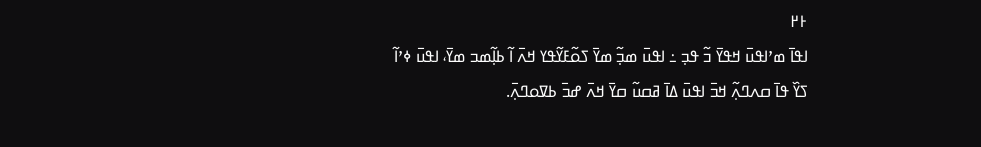߅߂
ߊߟߊ߫ ߘߴߊߟߎ߫ ߞߟߌ߫ ߏ߬ ߟߏ߲ ߸ ߊߟߎ߫ ߘߏ߲߬ ߘߌ߫ ߖߋ߬ߓߌ߬ߟߌ ߞߍ߫ ߊ߬ ߕߊ߲߬ߘߏ ߘߌ߫، ߊߟߎ߫ ߦߴߊ߬ ߖߌ߰ ߟߊ߫ ߛߍߣߍ߲߬ ߞߏ߫ ߊߟߎ߫ ߡߊ߫ ߥߛߎ߬ ߛߌ߫ ߞߍ߫ ߝߏ߫ ߕߜߋߣߍ߲߫.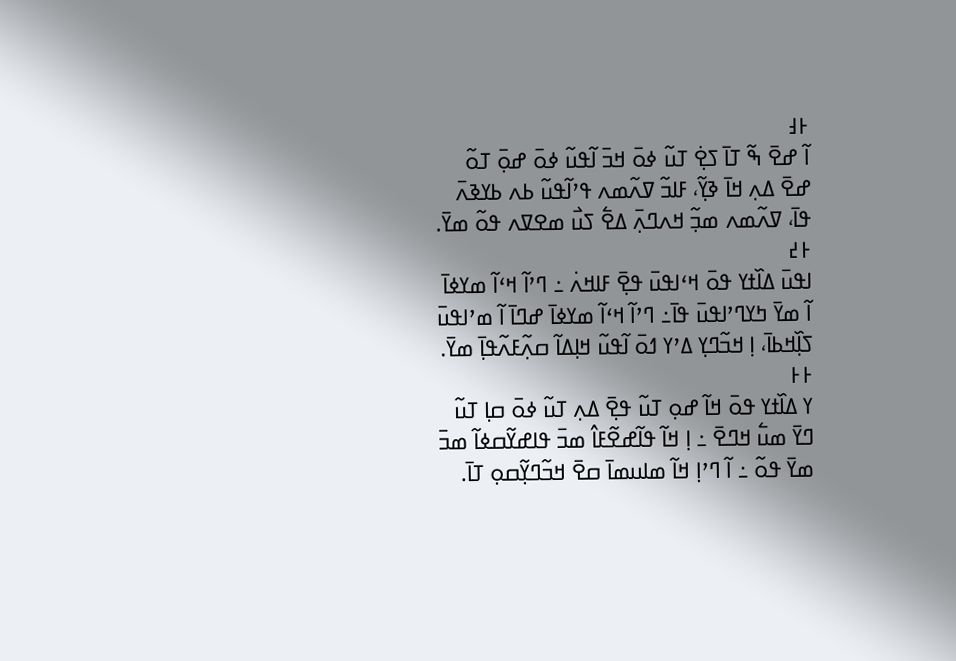߅߃
ߊ߬ ߝߐ߫ ߒ߬ ߠߊ߫ ߖߐ߲߭ ߠߎ߬ ߦߋ߫ ߞߏ߫ ߊ߬ߟߎ߬ ߦߋ߫ ߝߋ߲߫ ߠߋ߬ ߝߐ߫ ߡߍ߲ ߞߊ߫ ߢߌ߲߬، ߓߊߏ߬ ߜߍ߬ߘߍ ߟߴߊ߬ߟߎ߬ ߕߍ ߕߌߢߍ߫ ߟߊ߫، ߜߍ߬ߘߍ ߘߏ߲߬ ߞߍߣߍ߲߫ ߡߐ߱ ߖߎ߯ ߘߐߜߍ ߟߋ߬ ߘߌ߫.
߅߄
ߊߟߎ߫ ߡߊ߰ߙߌ ߟߋ߫ ߞߵߊߟߎ߫ ߟߐ߲߫ ߓߊߞߍ߭ ߸ ߣߴߊ߬ ߞߵߊ߬ ߘߌߦߊ߫ ߊ߬ ߘߌ߫ ߤߌߣߴߊߟߎ߫ ߟߊ߫߸ ߣߴߊ߬ ߞߵߊ߬ ߘߌߦߊ߫ ߝߣߊ߫ ߊ߬ ߘߴߊߟߎ߫ ߖߊ߲߰ߞߕߊ߫، ߊ߲ ߞߏ߬ߣߌ߲ ߡߴߌ ߗߋ߫ ߊ߬ߟߎ߬ ߞߊ߲ߡߊ߬ ߛߍ߲߬ߓߍ߬ߟߊ߲߫ ߘߌ߫.
߅߅
ߌ ߡߊ߰ߙߌ ߟߋ߫ ߞߊ߬ ߝߋ߲ ߠߎ߬ ߟߐ߲߫ ߡߍ߲ ߠߎ߬ ߦߋ߫ ߛߊ߲ ߠߎ߬ ߣߌ߫ ߘߎ߱ ߞߣߐ߫ ߸ ߊ߲ ߞߊ߬ ߟߊ߬ߝߐ߬ߓߊ߮ ߘߏ߫ ߟߊߝߌ߬ߛߦߊ߬ ߘߏ߫ ߘߌ߫ ߟߋ߬ ߸ ߊ߬ ߣߴߊ߲ ߞߊ߬ ߘߊߎߘߊ߫ ߛߐ߫ ߞߏ߬ߣߌ߲߬ߛߋ߲ ߠߊ߫.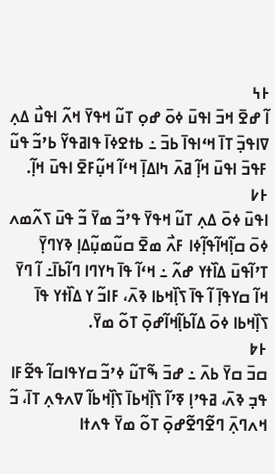߅߆
ߊ߬ ߝߐ߫ ߞߏ߫ ߊߟߎ߫ ߦߋ߫ ߝߋ߲ ߠߎ߬ ߞߟߌ߫ ߞߍ߬ ߊߟߎ߯ ߡߍ߲ ߜߊߟߏ߲߫ ߠߊ߫ ߞߵߊߟߊ߫ ߕߏ߫ ߸ ߕߙߐߦߊ߫ ߟߊߥߟߌ߬ ߕߴߏ߬ ߟߎ߬ ߓߟߏ߫ ߊߟߎ߫ ߞߊ߲߬ ߥߍ߫ ߤߊߡߊ߲߫ ߞߵߊ߬ ߞߎ߲߬ߓߐ߫ ߊߟߎ߫ ߞߊ߲߬.
߅߇
ߊߟߎ߫ ߦߋ߫ ߡߍ߲ ߠߎ߬ ߞߟߌ߫ ߟߴߏ߬ ߘߌ߫ ߏ߬ ߟߎ߫ ߖߍ߬ߘߍ ߦߋ߫ ߛߊ߲߬ߞߊ߬ߟߊ߲߬ߦߊ ߓߍ߯ ߘߐ߫ ߛߎ߬ߘߎ߲߬ߡߊ߲ ߢߌߣߌ߲߫ ߠߴߊ߬ߟߎ߫ ߡߊ߰ߙߌ ߝߍ߬ ߸ ߞߵߊ߬ ߟߊ߫ ߤߌߣߊ ߣߊ߬ߕߊ߫߸ ߊ߬ ߣߌ߫ ߞߊ߬ ߛߌߟߊ߲߫ ߊ߬ ߟߊ߫ ߖߊ߲߰ߞߕߊ ߢߍ߫، ߓߊߏ߬ ߌ ߡߊ߰ߙߌ ߟߊ߫ ߖߊ߲߰ߞߕߊ ߦߋ߫ ߡߊ߬ߕߊ߲߬ߞߊ߬ߝߋ߲߫ ߠߋ߬ ߘߌ߫.
߅߈
ߛߏ߫ ߛߌ߫ ߕߍ߫ ߸ ߝߏ߫ ߒ߬ߠߎ߬ ߦߴߏ߬ ߛߌߟߊߛߊ߬ ߟߐ߬ߓߊ ߟߏ߲ ߢߍ߫، ߥߟߴߊ߲ ߧߴߊ߬ ߖߊ߲߰ߞߕߊ߫ ߖߊ߲߰ߞߕߊ߬ ߜߍߟߍ߲ ߠߊ߫، ߏ߬ ߞߍߣߍ߲߫ ߣߐ߬ߣߐ߬ߝߋ߲߫ ߠߋ߬ ߘߌ߫ ߟߍߙߊ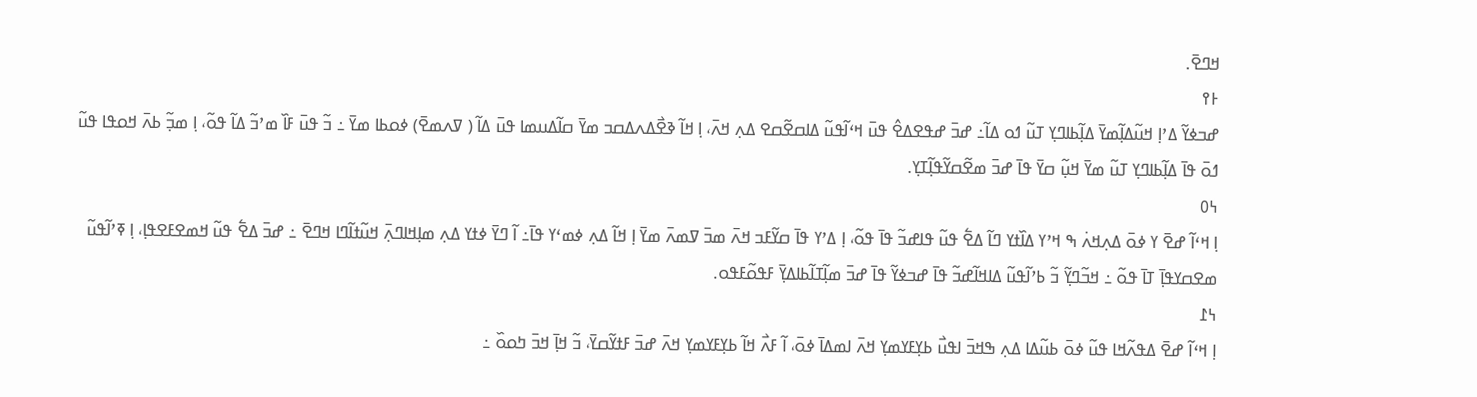ߞߣߐ߫.
߅߉
ߝߏߦߌ߬ ߡߴߊ߲ ߞߎ߬ߡߊ߲߬ߘߌ߫ ߡߊ߲߬ߕߊߣߌ߲ ߠߎ߬ ߗߋ ߡߊ߬߸ ߝߏ߫ ߝߟߐߡߐ߮ ߟߎ߫ ߞߵߊ߬ߟߎ߬ ߡߊߛߐ߬ߛߐ ߡߍ߲ ߞߍ߫، ߊ߲ ߞߊ߬ ߢߐ߯ߡߍߡߛߏ ߘߌ߫ ߛߊ߬ߡߎߘߊ ߟߎ߫ ߡߊ߬ ( ߜߍߘߐ߫) ߦߋߕߊ ߘߌ߫ ߸ ߏ߬ ߟߎ߫ ߓߊ߰ ߘߴߏ߬ ߡߊ߬ ߟߋ߬، ߊ߲ ߘߏ߲߬ ߕߍ߫ ߞߋߟߊ ߟߎ߬ ߗߋ߫ ߟߊ߫ ߡߊ߲߬ߕߊߣߌ߲ ߠߎ߬ ߘߌ߫ ߞߎ߲߬ ߛߌ߫ ߟߊ߫ ߝߏ߫ ߘߐ߬ߛߌ߬ߟߊ߲߬ߠߌ߲.
߆߀
ߊ߲ ߞߵߊ߬ ߝߐ߫ ߌ ߦߋ߫ ߡߍ߲ߞߍ߭ ߒ ߞߴߌ ߡߊ߰ߙߌ ߣߊ߬ ߡߐ߱ ߟߎ߬ ߟߊߝߏ߬ ߟߊ߫ ߟߋ߬، ߊ߲ ߡߴߌ ߟߊ߫ ߛߌ߬ߓߏ ߞߍ߫ ߘߏ߫ ߜߘߍ߫ ߘߌ߫ ߊ߲ ߞߊ߬ ߡߍ߲ ߦߘߵߌ ߟߊ߫߸ ߊ߬ ߣߌ߫ ߦߙߌ ߡߍ߲ ߘߊ߲ߞߊߣߍ߲߫ ߞߎ߬ߙߊ߬ߣߊ ߞߣߐ߫ ߸ ߝߏ߫ ߡߐ߱ ߟߎ߬ ߞߘߐߓߐߟߊ߲، ߊ߲ ߧߴߊ߬ߟߎ߬ ߘߐߛߌߟߊ߲߫ ߠߊ߫ ߟߋ߬ ߸ ߞߏ߬ߣߌ߲߬ ߏ߬ ߕߴߊ߬ߟߎ߬ ߡߊߞߊ߬ߝߏ߬ ߟߊ߫ ߝߏߦߌ߬ ߟߊ߫ ߝߏ߫ ߘߊ߲߬ߠߊ߬ߕߊߡߌ߲߫ ߓߟߋ߬ߓߟߋ.
߆߁
ߊ߲ ߞߵߊ߬ ߝߐ߫ ߡߟߍ߬ߞߊ ߟߎ߬ ߦߋ߫ ߕߎ߬ߡߊ ߡߍ߲ ߒߞߏ߫ ߊߟߎ߯ ߕߌ߲ߓߌߘߌ߲ ߞߍ߫ ߊߘߡߊ߫ ߦߋ߫، ߊ߬ ߓߍ߯ ߞߊ߬ ߕߌ߲ߓߌߘߌ߲ ߞߍ߫ ߝߏ߫ ߓߙߌ߬ߛߌ߫، ߏ߬ ߞߊ߲߫ ߞߏ߫ ߤߋߋ߰ ߸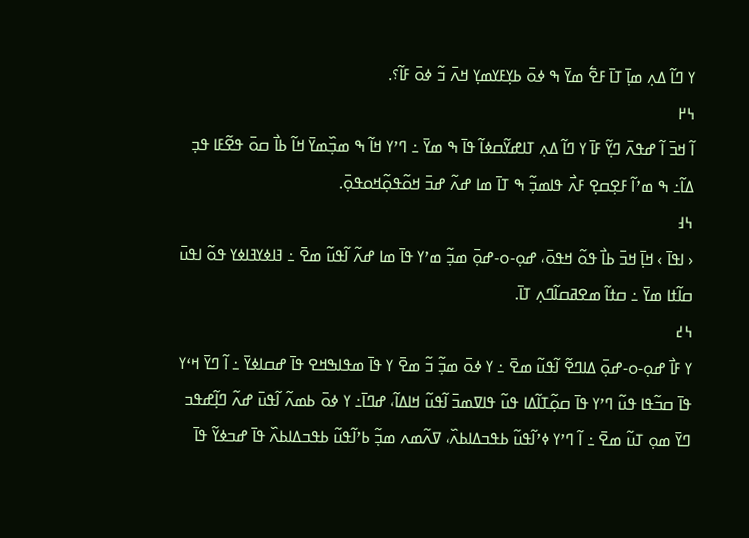ߌ ߣߊ߬ ߡߍ߲ ߘߊ߲߫ ߠߊ߫ ߓߐ߱ ߘߌ߫ ߒ ߦߋ߫ ߕߌ߲ߓߌߘߌ߲ ߞߍ߫ ߏ߬ ߦߋ߫ ߓߊ߬؟.
߆߂
ߊ߬ ߞߏ߫ ߊ߬ ߝߟߍ߫ ߣߌ߲߬ ߓߊ߫ ߌ ߣߊ߬ ߡߍ߲ ߠߊߝߌ߬ߛߦߊ߬ ߟߊ߫ ߒ ߘߌ߫ ߸ ߣߴߌ ߞߊ߬ ߒ ߘߏ߲߰ߘߌ߫ ߞߊ߬ ߕߊ߯ ߛߋ߫ ߟߐ߬ߓߊ ߟߏ߲ ߡߊ߬߸ ߒ ߘߴߊ߬ ߓߐ߲ߛߐ߲ ߓߍ߯ ߟߊߘߏ߲߬ ߒ ߠߊ߫ ߘߊ ߝߍ߬ ߝߏ߫ ߞߋ߬ߟߋ߲߬ߞߋߟߋ߲߫.
߆߃
‹ ߊߟߊ߫ › ߞߊ߲߫ ߞߏ߫ ߕߊ߯ ߟߋ߬ ߞߟߋ߫، ߝߋ߲-ߋ-ߝߋ߲߫ ߘߏ߲߬ ߘߴߌ ߟߊ߫ ߘߊ ߝߍ߬ ߊ߬ߟߎ߬ ߘߐ߫ ߸ ߔߊߦߌߔߊߦߌ ߟߋ߬ ߊߟߎ߫ ߛߊ߬ߙߊ ߘߌ߫ ߸ ߛߙߊ߬ ߘߐߥߛߊ߬ߣߍ߲ ߠߊ߫.
߆߄
ߌ ߓߊ߯ ߝߋ߲-ߋ-ߝߋ߲߫ ߡߊߣߐ߬ ߊ߬ߟߎ߬ ߘߐ߫ ߸ ߌ ߦߋ߫ ߘߏ߲߬ ߏ߬ ߘߐ߫ ߌ ߟߊ߫ ߘߟߊߒߞߐ ߟߊ߫ ߝߛߊߦߌ߫ ߸ ߊ߬ ߣߌ߫ ߞߵߌ ߟߊ߫ ߛߏ߬ߟߊ ߟߎ߬ ߣߴߌ ߟߊ߫ ߛߋ߲߬ߠߊ߬ߡߊ ߟߎ߬ ߟߊߜߘߏ߫ ߊ߬ߟߎ߬ ߞߊߡߊ߬، ߝߣߊ߫߸ ߌ ߦߋ߫ ߕߘߍ߬ ߊ߬ߟߎ߫ ߝߍ߬ ߣߊ߲߬ߝߟߏ ߣߌ߫ ߘߋ߲ ߠߎ߬ ߘߐ߫ ߸ ߊ߬ ߣߴߌ ߦߴߊ߬ߟߎ߬ ߕߟߏߡߊߕߍ߰، ߜߍ߬ߘߍ ߘߏ߲߬ ߕߴߊ߬ߟߎ߬ ߕߟߏߡߊߕߍ߰ ߟߊ߫ ߝߏߦߌ߬ ߟߊ߫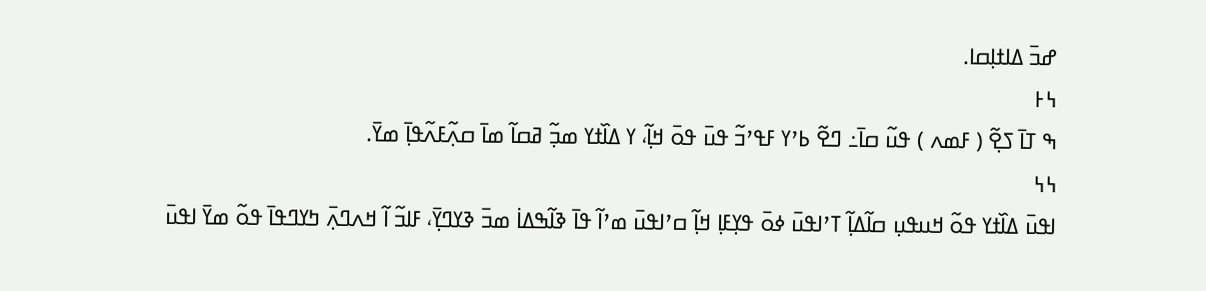ߝߏ߫ ߡߊߙߊ߲ߛߊ.
߆߅
ߒ ߠߊ߫ ߖߐ߲߬ ( ߓߘߍ ) ߟߎ߬ ߛߊ߫߸ ߣߐ߬ ߕߴߌ ߓߟߴߏ߬ ߟߎ߫ ߟߋ߫ ߞߊ߲߬، ߌ ߡߊ߰ߙߌ ߘߏ߲߬ ߥߛߊ߬ ߘߊ߫ ߛߍ߲߬ߓߍ߬ߟߊ߲߫ ߘߌ߫.
߆߆
ߊߟߎ߫ ߡߊ߰ߙߌ ߟߋ߬ ߞߎߟߎ߲ ߛߊ߬ߡߊ߲߬ ߠߴߊߟߎ߫ ߦߋ߫ ߟߌ߲ߓߊ߲ ߞߊ߲߬ ߛߴߊߟߎ߫ ߘߴߊ߬ ߟߊ߫ ߢߊ߬ߒߡߊ߭ ߘߏ߫ ߢߌߣߌ߲߫، ߓߊߏ߬ ߊ߬ ߞߍߣߍ߲߫ ߤߌߣߟߊ߫ ߟߋ߬ ߘߌ߫ ߊߟߎ߫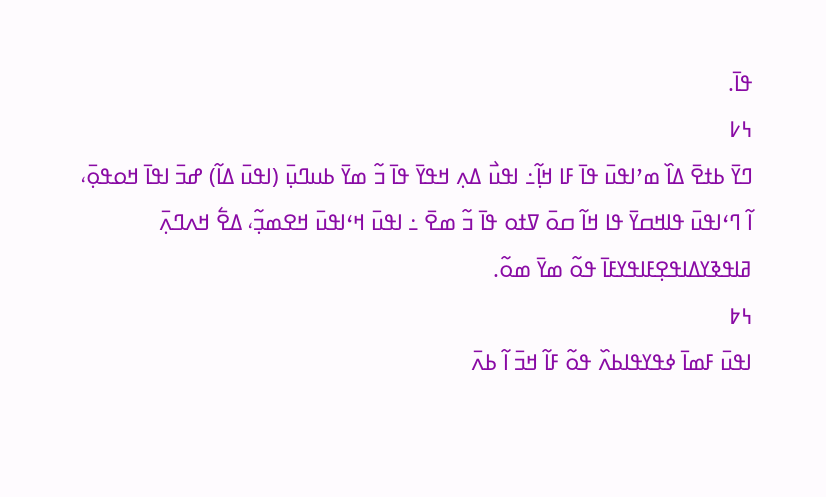ߟߊ߫.
߆߇
ߣߌ߫ ߕߙߐ߫ ߡߊ߰ ߘߴߊߟߎ߫ ߟߊ߫ ߓߊ ߞߊ߲߬߸ ߊߟߎ߯ ߡߍ߲ ߞߟߌ߫ ߟߊ߫ ߏ߬ ߘߌ߫ ߕߎߣߎ߲߫ (ߊߟߎ߫ ߡߊ߬) ߝߏ߫ ߊߟߊ߫ ߞߋߟߋ߲߫، ߊ߬ ߣߵߊߟߎ߫ ߟߊߞߛߌ߫ ߟߊ ߞߊ߬ ߛߋ߫ ߜߙߋ ߟߊ߫ ߏ߬ ߘߐ߫ ߸ ߊߟߎ߫ ߞߵߊߟߎ߫ ߞߐߘߏ߲߬، ߡߐ߱ ߞߍߣߍ߲߫ ߥߊߟߢߌߡߊߟߐ߲ߓߊߟߌߓߊ߫ ߟߋ߬ ߘߌ߫ ߘߋ߬.
߆߈
ߊߟߎ߫ ߓߘߊ߫ ߦߟߌߟߊߕߍ߰ ߟߋ߬ ߓߊ߬ ߞߏ߫ ߊ߬ ߕߍ߫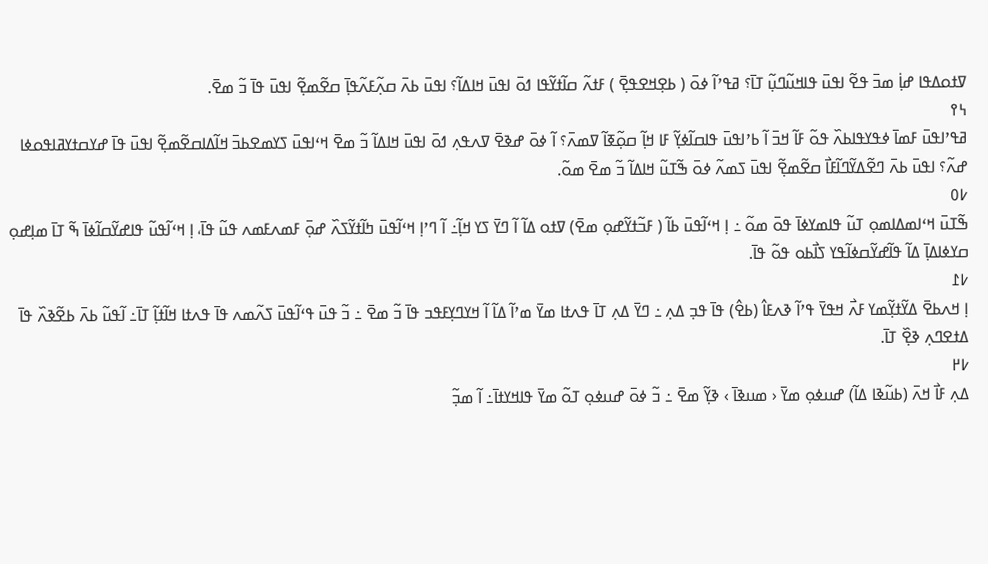ߜߙߋߡߟߊ ߝߊ߲߭ ߘߏ߫ ߟߐ߬ ߊߟߎ߫ ߟߊߞߎ߬ߣߎ߲߬ ߠߊ߫؟ ߥߟߴߊ߬ ߦߋ߫ ( ߕߐ߲ߞߐߟߐ߲߫ ) ߓߙߍ߬ ߛߊ߬ߙߌ߬ߟߊ ߗߋ߫ ߊߟߎ߫ ߞߊߡߊ߬؟ ߊߟߎ߫ ߕߍ߫ ߛߍ߲߬ߓߍ߬ߟߊ߲߫ ߛߐ߬ߘߐ߲߬ ߊߟߎ߫ ߟߊ߫ ߏ߬ ߘߐ߫.
߆߉
ߥߟߴߊߟߎ߫ ߓߘߊ߫ ߦߟߌߟߊߕߍ߰ ߟߋ߬ ߓߊ߬ ߞߏ߫ ߊ߬ ߕߴߊߟߎ߫ ߟߊߛߊ߬ߦߌ߲߬ ߓߊ ߞߊ߲߬ ߛߋ߲߬ߧߊ߬ ߜߘߍ߫؟ ߊ߬ ߦߋ߫ ߝߢߐ߫ ߜߍߟߍ߲ ߗߋ߫ ߊߟߎ߫ ߞߊߡߊ߬ ߏ߬ ߘߐ߫ ߞߵߊߟߎ߫ ߖߌߘߐߕߏ߫ ߞߊ߬ߡߊߛߐ߬ߘߐ߲߬ ߊߟߎ߫ ߟߊ߫ ߝߌߛߙߌߥߊߟߋߦߊ ߝߍ߬؟ ߊߟߎ߫ ߕߍ߫ ߣߐ߬ߡߌ߬ߣߊ߬ߓߊ߯ ߛߐ߬ߘߐ߲߬ ߊߟߎ߫ ߖߘߍ߬ ߦߋ߫ ߒ߬ߠߎ߬ ߞߊߡߊ߬ ߏ߬ ߘߐ߫ ߘߋ߬.
߇߀
ߒ߬ߠߎ߫ ߞߵߊߘߡߊߘߋ߲ ߠߎ߬ ߟߊߘߌߦߊ߫ ߟߋ߫ ߘߋ߬ ߸ ߊ߲ ߞߵߊ߬ߟߎ߫ ߕߊ߬ ( ߓߏ߬ߙߌ߬ߝߋ߲ ߘߐ߫) ߜߙߋ ߡߊ߬ ߊ߬ ߣߌ߫ ߖߌ ߞߊ߲߬߸ ߊ߬ ߣߴߊ߲ ߞߵߊ߬ߟߎ߫ ߤߊ߬ߙߌ߬ߖߍ߰ ߝߋ߲߫ ߓߘߍߓߘߍ ߟߎ߬ ߟߊ߫، ߊ߲ ߞߵߊ߬ߟߎ߬ ߟߊߝߌ߬ߛߊ߬ߦߊ߫ ߒ߬ ߠߊ߫ ߘߊ߲ߝߋ߲ ߛߌߦߊߡߊ߲߫ ߡߊ߬ ߟߊ߬ߝߌ߬ߛߦߊ߬ߟߌ ߖߊ߯ߕߋ ߟߋ߬ ߟߊ߫.
߇߁
ߊ߲ ߞߍߕߐ߫ ߡߌ߬ߙߌ߲߬ߘߌ ߓߍ߯ ߞߟߌ߫ ߟߴߊ߬ ߢߍߓߊ߮ (ߕߐ߮) ߟߊ߫ ߟߏ߲ ߡߍ߲ ߸ ߣߌ߫ ߡߍ߲ ߠߊ߫ ߟߍߙߊ ߘߌ߫ ߘߴߊ߬ ߡߊ߬ ߊ߬ ߞߌߣߌ߲ߓߟߏ ߟߊ߫ ߏ߬ ߘߐ߫ ߸ ߏ߬ ߟߎ߫ ߟߵߊ߬ߟߎ߫ ߖߍ߬ߘߍ ߟߊ߫ ߟߍߙߊ ߞߊ߬ߙߊ߲߬ ߠߊ߫߸ ߊ߬ߟߎ߬ ߕߍ߫ ߕߐ߬ߢߍ߰ ߟߊ߫ ߡߙߐߣߍ߲ ߢߐ߲߰ ߠߊ߫.
߇߂
ߡߍ߲ ߓߊ߯ ߞߍ߫ (ߕߎ߬ߢߊ ߡߊ߬) ߝߎߦߋ߲ ߘߌ߫ ‹ ߘߎߢߊ߫ › ߢߌ߲߬ ߘߐ߫ ߸ ߏ߬ ߦߋ߫ ߝߎߦߋ߲ ߠߋ߬ ߘߌ߫ ߟߊߞߌߙߊ߫߸ ߊ߬ ߘߏ߲߬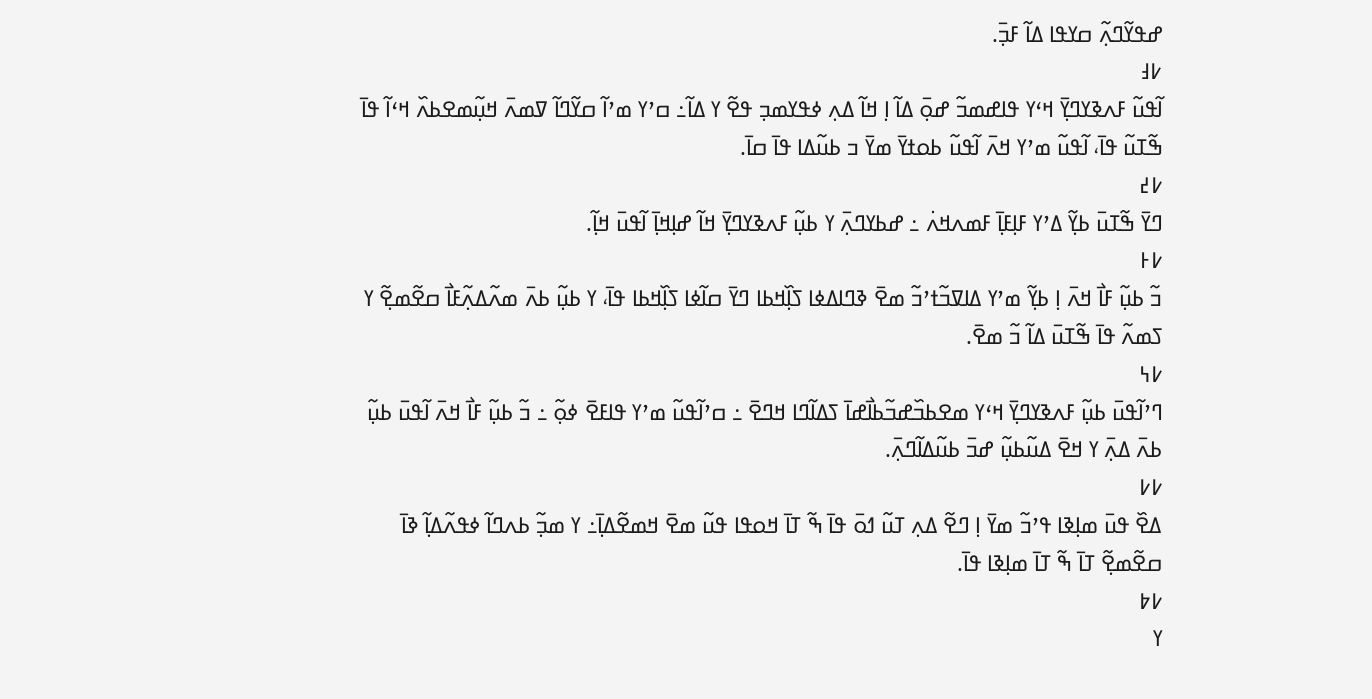ߝߟߌ߬ߣߍ߲߬ ߛߌߟߊ ߡߊ߬ ߓߏ߲߫.
߇߃
ߊ߬ߟߎ߬ ߓߍߢߌߣߌ߲߫ ߞߵߌ ߟߊߝߘߏ߬ ߝߋ߲߫ ߡߊ߬ ߊ߲ ߞߊ߬ ߡߍ߲ ߦߟߌߘߏ߲ ߟߐ߬ ߌ ߡߊ߬߸ ߛߴߌ ߘߴߊ߬ ߛߌ߬ߣߊ߬ ߜߘߍ߫ ߞߎ߲߬ߘߐߕߍ߰ ߞߵߊ߬ ߟߊ߫ ߒ߬ߠߎ߬ ߟߊ߫، ߊ߬ߟߎ߬ ߘߴߌ ߞߍ߫ ߊ߬ߟߎ߬ ߕߋߙߌ߫ ߘߌ߫ ߏ ߕߎ߬ߡߊ ߟߊ߫ ߛߊ߫.
߇߄
ߣߌ߫ ߒ߬ߠߎ߫ ߕߌ߲߬ ߡߴߌ ߓߊ߲ߓߊ߲߫ ߓߘߍߞߍ߭ ߸ ߝߕߌߣߍ߲߫ ߌ ߕߎ߲߬ ߓߍߢߌߣߌ߲߫ ߞߊ߬ ߝߊ߲ߞߊ߲߫ ߊ߬ߟߎ߫ ߞߊ߲߬.
߇߅
ߏ߬ ߕߎ߲߬ ߓߊ߯ ߞߍ߫ ߊ߲ ߕߌ߲߬ ߘߴߌ ߡߊߜߏ߬ߙߴߏ߬ ߘߐ߫ ߢߣߊߡߦߊ ߖߊ߲߰ߞߕߊ ߣߌ߫ ߛߊ߬ߦߊ ߖߊ߲߰ߞߕߊ ߟߊ߫، ߌ ߕߎ߲߬ ߕߍ߫ ߘߍ߬ߡߍ߲߬ߓߊ߯ ߛߐ߬ߘߐ߲߬ ߌ ߖߘߍ߬ ߟߊ߫ ߒ߬ߠߎ߫ ߡߊ߬ ߏ߬ ߘߐ߫.
߇߆
ߣߴߊ߬ߟߎ߫ ߕߎ߲߬ ߓߍߢߌߣߌ߲߫ ߞߵߌ ߘߐߕߏ߰ߝߏ߬ߕߊ߯ߝߊ߫ ߖߡߊ߬ߣߊ ߞߣߐ߫ ߸ ߛߴߊ߬ߟߎ߬ ߘߴߌ ߟߊߓߐ߫ ߦߋ߲߬ ߸ ߏ߬ ߕߎ߲߬ ߓߊ߯ ߞߍ߫ ߊ߬ߟߎ߫ ߕߎ߲߬ ߕߍ߫ ߡߍ߲߫ ߌ ߞߐ߫ ߡߎ߬ߕߎ߲߬ ߝߏ߫ ߕߎ߬ߡߊ߬ߣߍ߲߫.
߇߇
ߡߐ߰ ߟߎ߫ ߘߊ߲ߢߊ ߟߴߏ߬ ߘߌ߫ ߊ߲ ߣߐ߬ ߡߍ߲ ߠߎ߬ ߗߋ߫ ߟߊ߫ ߒ߬ ߠߊ߫ ߞߋߟߊ ߟߎ߬ ߘߐ߫ ߞߘߐ߬ߡߊ߲߫߸ ߌ ߘߏ߲߬ ߕߍߣߊ߬ ߦߟߍ߬ߡߊ߲߬ ߢߊ߫ ߛߐ߬ߘߐ߲߬ ߠߊ߫ ߒ߬ ߠߊ߫ ߘߊ߲ߢߊ ߟߊ߫.
߇߈
ߌ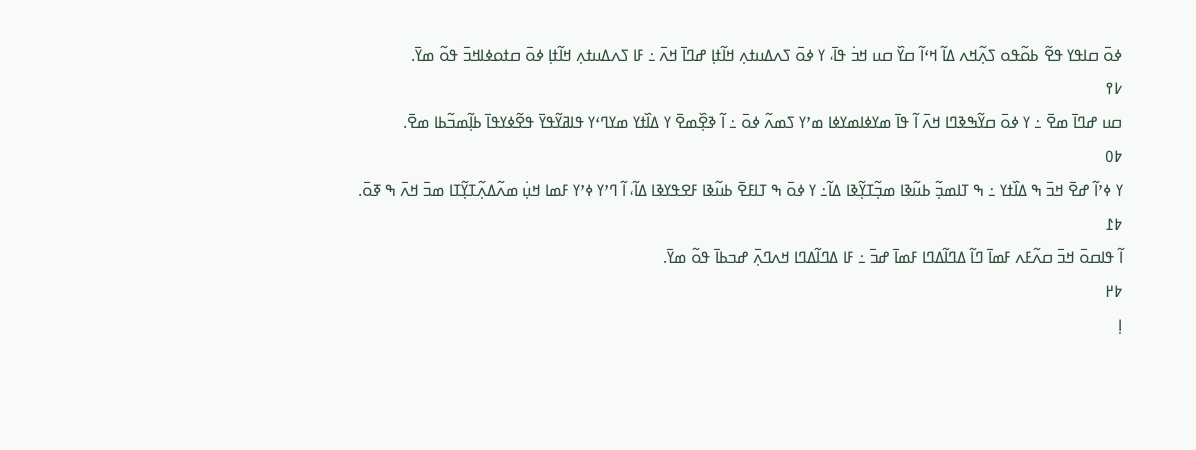ߦߋ߫ ߛߊߟߌ ߟߐ߬ ߕߋ߬ߟߋ ߖߍ߲߬ߞߍ ߡߊ߬ ߞߵߊ߬ ߛߌ߰ ߛߎ ߞߏ߭ ߟߊ߫، ߌ ߦߋ߫ ߖߍߡߎߙߍ߲ ߞߊ߬ߙߊ߲ ߝߣߊ߫ ߞߍ߫ ߸ ߓߊ ߖߍߡߎߙߍ߲ ߞߊ߬ߙߊ߲ ߦߋ߫ ߛߙߋߦߊߞߏ߫ ߟߋ߬ ߘߌ߫.
߇߉
ߛߎ ߝߣߊ߫ ߘߐ߫ ߸ ߌ ߦߋ߫ ߛߌ߬ߒߢߣߊ ߞߍ߫ ߊ߬ ߟߊ߫ ߘߌߦߊߘߌߦߊ ߘߴߌ ߖߘߍ߬ ߦߋ߫ ߸ ߊ߬ ߢߐ߲߰ߘߐ߫ ߌ ߡߊ߰ߙߌ ߘߌߣߵߌ ߟߊߥߌ߬ߟߌ߫ ߟߐ߬ߦߌߟߊ߫ ߕߊ߲߬ߘߏ߬ߕߊ ߘߐ߫.
߈߀
ߌ ߦߴߊ߬ ߝߐ߫ ߞߏ߫ ߒ ߡߊ߰ߙߌ ߸ ߒ ߠߊߘߏ߲߬ ߕߎ߬ߢߊ ߘߏ߲߬ߠߌ߲߬ߢߊ ߡߊ߬߸ ߌ ߦߋ߫ ߒ ߠߊߓߐ߫ ߕߎ߬ߢߊ ߓߐߟߌߢߊ ߡߊ߬، ߊ߬ ߣߴߌ ߦߴߌ ߓߘߊ ߞߎ߲߭ ߘߍ߬ߡߍ߲߬ߠߌ߲߬ߠߊ ߘߏ߫ ߞߍ߫ ߒ ߧߋ߫.
߈߁
ߊ߬ ߟߊߛߋ߫ ߞߏ߫ ߛߍ߬ߓߍ ߓߘߊ߫ ߣߊ߬ ߡߣߊ߬ߡߣߊ ߓߘߊ߫ ߝߏ߫ ߸ ߓߊ ߡߣߊ߬ߡߣߊ ߞߍߣߍ߲߫ ߝߏߕߊ߫ ߟߋ߬ ߘߌ߫.
߈߂
ߊ߲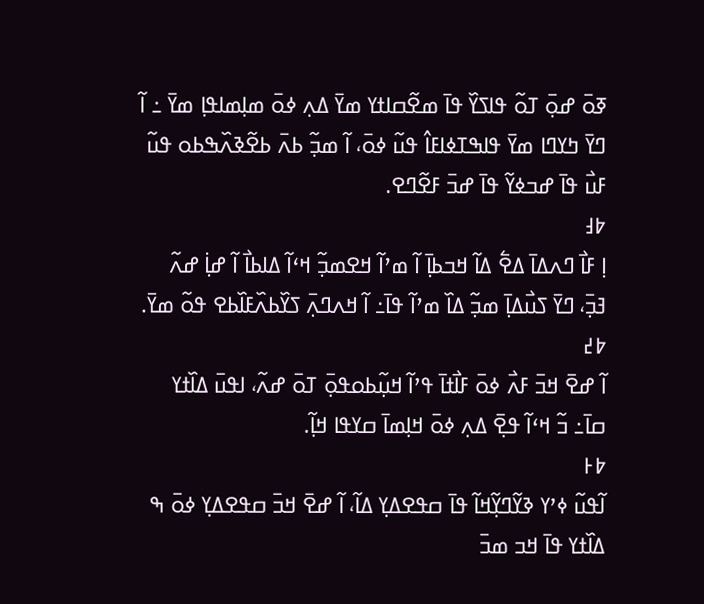ߧߋ߫ ߝߋ߲߫ ߠߋ߬ ߟߊߖߌ߰ ߟߊ߫ ߘߐ߬ߛߊߙߌ ߘߌ߫ ߡߍ߲ ߦߋ߫ ߘߊ߲ߘߊߟߊ߲ ߘߌ߫ ߸ ߊ߬ ߣߌ߫ ߤߌߣߊ ߘߌ߫ ߟߊߒߠߦߊߓߊ߮ ߟߎ߬ ߦߋ߫، ߊ߬ ߘߏ߲߬ ߕߍ߫ ߕߐ߬ߢߍ߰ߒߕߋ ߟߎ߬ ߓߎ߯ ߟߊ߫ ߝߏߦߌ߬ ߟߊ߫ ߝߏ߫ ߓߐ߬ߣߐ.
߈߃
ߊ߲ ߓߊ߯ ߣߍߡߊ߫ ߡߐ߱ ߡߊ߬ ߞߏߕߊ߲߫ ߊ߬ ߘߴߊ߬ ߞߐߘߏ߲߬ ߞߵߊ߬ ߡߊߕߊ߯ ߊ߬ ߝߊ߲߭ ߝߍ߬ ߔߏ߲߫، ߣߌ߫ ߖߎ߯ߡߊ߲߫ ߘߏ߲߬ ߡߊ߰ ߘߴߊ߬ ߟߊ߫߸ ߊ߬ ߞߍߣߍ߲߫ ߖߌ߰ߕߍ߰ߓߊ߰ߕߐ ߟߋ߬ ߘߌ߫.
߈߄
ߊ߬ ߝߐ߫ ߞߏ߫ ߓߍ߯ ߦߋ߫ ߓߊ߯ߙߊ߫ ߟߴߊ߬ ߞߎ߲߬ߕߋߟߋ߲߫ ߠߋ߫ ߝߍ߬، ߊߟߎ߫ ߡߊ߰ߙߌ ߛߊ߫߸ ߏ߬ ߞߵߊ߬ ߟߐ߲߫ ߡߍ߲ ߦߋ߫ ߞߊ߲ߘߊ߫ ߛߌߟߊ ߞߊ߲߬.
߈߅
ߊ߬ߟߎ߬ ߦߴߌ ߢߌ߬ߣߌ߲߬ߞߊ߬ ߟߊ߫ ߛߟߐߡߌ߲ ߡߊ߬، ߊ߬ ߝߐ߫ ߞߏ߫ ߛߟߐߡߌ߲ ߦߋ߫ ߒ ߡߊ߰ߙߌ ߟߊ߫ ߞߏ ߘߏ߫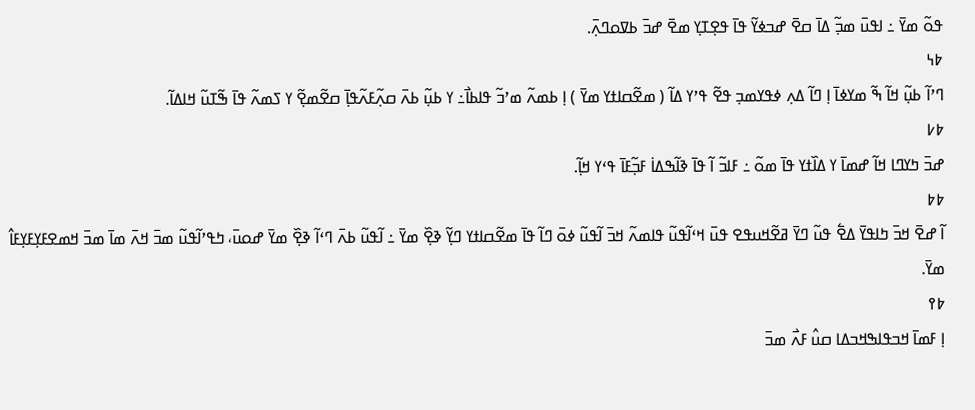ߟߋ߬ ߘߌ߫ ߸ ߊߟߎ߫ ߘߏ߲߬ ߡߊ߫ ߛߐ߫ ߝߏߦߌ߬ ߟߊ߫ ߟߐ߲ߠߌ߲ ߘߐ߫ ߝߏ߫ ߕߜߋߣߍ߲߫.
߈߆
ߣߴߊ߬ ߕߎ߲߬ ߞߊ߬ ߒ߬ ߘߌߦߊ߫ ߊ߲ ߣߊ߬ ߡߍ߲ ߦߟߌߘߏ߲ ߟߐ߬ ߟߴߌ ߡߊ߬ ( ߘߐ߬ߛߊߙߌ ߘߌ߫ ) ߊ߲ ߕߘߍ߬ ߘߴߏ߬ ߟߊߕߊ߯߸ ߌ ߕߎ߲߬ ߕߍ߫ ߛߍ߲߬ߓߍ߬ߟߊ߲߫ ߛߐ߬ߘߐ߲߬ ߌ ߖߘߍ߬ ߟߊ߫ ߒ߬ߠߎ߬ ߞߊߡߊ߬.
߈߇
ߝߏ߫ ߤߌߣߊ ߞߊ߬ ߝߘߊ߫ ߌ ߡߊ߰ߙߌ ߟߊ߫ ߘߋ߬ ߸ ߓߊߏ߬ ߊ߬ ߟߊ߫ ߢߊ߬ߒߡߊ߭ ߓߏ߲߬ߓߊ߫ ߟߵߌ ߞߊ߲߬.
߈߈
ߊ߬ ߝߐ߫ ߞߏ߫ ߤߊߟߌ߫ ߡߐ߱ ߟߎ߬ ߣߌ߫ ߥߐ߬ߞߎߟߐ ߟߎ߫ ߞߵߊ߬ߟߎ߬ ߟߊߘߍ߬ ߞߏ߫ ߊ߬ߟߎ߬ ߦߋ߫ ߣߊ߬ ߟߊ߫ ߘߐ߬ߛߊߙߌ ߣߌ߲߬ ߢߐ߲߰ ߘߌ߫ ߸ ߊ߬ߟߎ߬ ߕߍ߫ ߣߵߊ߬ ߢߐ߲߰ ߘߌ߫ ߝߋߎ߫، ߤߟߴߊ߬ߟߎ߬ ߘߏ߫ ߞߍ߫ ߘߊ߫ ߘߏ߫ ߞߘߐߓߌ߲ߓߌ߲ߓߊ߮ ߘߌ߫.
߈߉
ߊ߲ ߓߘߊ߫ ߞߏߟߊߒߞߏߡߊ ߛߎ߮ ߓߍ߯ ߘߏ߫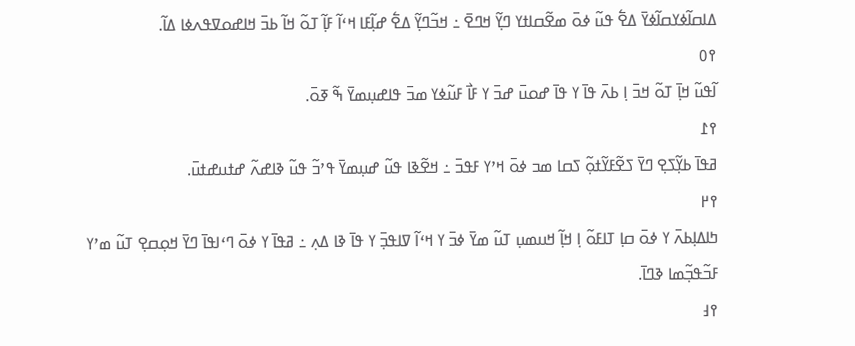ߡߊߛߊ߬ߦߌߛߊ߬ߦߌ߫ ߡߐ߱ ߟߎ߬ ߦߋ߫ ߘߐ߬ߛߊߙߌ ߣߌ߲߬ ߞߣߐ߫ ߸ ߞߏ߬ߣߌ߲߬ ߡߐ߱ ߝߊ߲߬ߓߊ ߞߵߊ߬ ߓߊ߲߬ ߠߋ߬ ߞߊ߬ ߕߏ߫ ߞߊߝߋߜߟߍߦߊ ߡߊ߬.
߉߀
ߊ߬ߟߎ߬ ߞߊ߲߫ ߠߋ߬ ߞߏ߫ ߊ߲ ߕߍ߫ ߟߊ߫ ߌ ߟߊ߫ ߝߋߎ߫ ߝߏ߫ ߌ ߓߊ߯ ߓߎ߬ߦߌ ߘߏ߫ ߟߊߝߎ߲ߘߌ߫ ߒ߬ ߧߋ߫.
߉߁
ߥߟߊ߫ ߕߌ߲߬ߖߐ߲ ߣߌ߫ ߖߐ߬ߓߌ߬ߙߋ߲߬ ߖߛߊ ߘߏ ߦߋ߫ ߞߴߌ ߓߟߏ߫ ߸ ߞߐ߬ߢߊ ߟߎ߬ ߝߎ߲ߘߌ߫ ߟߴߏ߬ ߟߎ߬ ߢߊߝߍ߬ ߝߙߎߝߙߎ߫.
߉߂
ߤߊߡߊ߲ߕߍ߫ ߌ ߦߋ߫ ߛߊ߲ ߠߊߓߋ߬ ߊ߲ ߞߊ߲߬ ߞߎߘߎ߲ ߠߎ߬ ߘߌ߫ ߦߏ߫ ߌ ߞߵߊ߬ ߜߊߟߏ߲߫ ߌ ߟߊ߫ ߢߊ ߡߍ߲ ߸ ߥߟߊ߫ ߌ ߦߋ߫ ߣߵߊߟߊ߫ ߣߌ߫ ߞߋ߲ߛߐ߲ ߠߎ߬ ߘߴߌ ߓߏ߬ߟߏ߲߬ߘߊ ߢߣߊ߫.
߉߃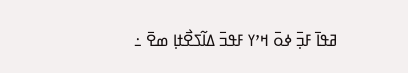ߥߟߊ߫ ߓߏ߲߫ ߦߋ߫ ߞߴߌ ߓߟߏ߫ ߡߊ߬ߖߐ߯ߙߊ߲ ߘߐ߫ ߸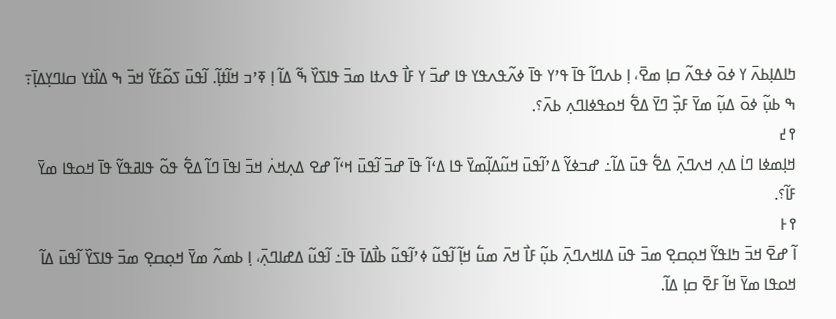ߤߊߡߊ߲ߕߍ߫ ߌ ߦߋ߫ ߦߟߍ߬ ߛߊ߲ ߘߐ߫، ߊ߲ ߕߍߣߊ߬ ߟߊ߫ ߟߴߌ ߟߊ߫ ߦߍ߬ߟߍߟߌ ߟߊ ߝߏ߫ ߌ ߓߊ߯ ߟߍߙߊ ߘߏ߫ ߟߊߖߌ߰ ߒ߬ ߡߊ߬ ߊ߲ ߧߴߏ ߞߊ߬ߙߊ߲߬. ߊ߬ߟߎ߫ ߖߋ߬ߓߌ߬ ߞߏ߫ ߒ ߡߊ߰ߙߌ ߛߊߣߌ߲ߡߊ߲߫߹ ߒ ߕߎ߲߬ ߦߋ߫ ߡߎ߲߬ ߘߌ߫ ߓߏ߲߰ ߣߌ߫ ߡߐ߱ ߞߋߟߦߊߣߍ߲ ߕߍ߫؟.
߉߄
ߞߊ߲ߘߦߊ ߣߊ߭ ߡߍ߲ ߞߍߣߍ߲߫ ߡߐ߱ ߟߎ߫ ߡߊ߬߸ ߝߏߦߌ߬ ߡߴߊ߬ߟߎ߫ ߞߎ߬ߡߊ߲߬ߘߌ߫ ߟߊ ߡߵߊ߬ ߟߊ߫ ߝߏ߫ ߊ߬ߟߎ߫ ߞߵߊ߬ ߝߐ ߡߍ߲ߞߍ߭ ߞߏ߫ ߊߟߊ߫ ߣߊ߬ ߡߐ߱ ߟߋ߬ ߟߊߥߟߌ߬ ߟߊ߫ ߞߋߟߊ ߘߌ߫ ߓߊ߬؟.
߉߅
ߊ߬ ߝߐ߫ ߞߏ߫ ߤߊߟߌ߬ ߞߋ߲ߛߐ߲ ߘߏ߫ ߟߎ߫ ߡߊߞߍߣߍ߲߫ ߕߎ߲߬ ߓߊ߯ ߞߍ߫ ߘߎ߱ ߞߊ߲߬ ߊ߬ߟߎ߬ ߦߴߊ߬ߟߎ߬ ߕߊ߯ߡߊ߫ ߟߊ߫߸ ߊ߬ߟߎ߬ ߡߝߊߣߍ߲߫، ߊ߲ ߕߘߍ߬ ߘߌ߫ ߞߋ߲ߛߐ߲ ߘߏ߫ ߟߊߖߌ߰ ߊ߬ߟߎ߫ ߡߊ߬ ߞߋߟߊ ߘߌ߫ ߞߊ߬ ߓߐ߫ ߛߊ߲ ߡߊ߬.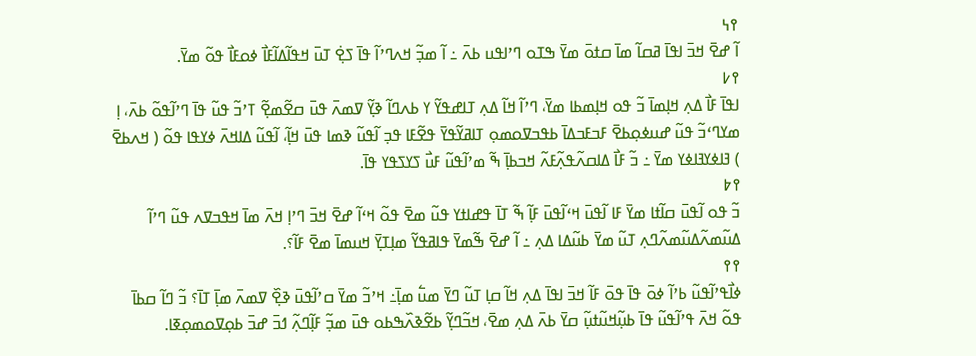߉߆
ߊ߬ ߝߐ߫ ߞߏ߫ ߊߟߊ߫ ߥߛߊ߬ ߘߊ߫ ߛߙߋ߫ ߘߌ߫ ߒߠߋ ߣߴߊߟߎ ߕߍ߫ ߸ ߊ߬ ߘߏ߲߬ ߞߍߣߴߊ߬ ߟߊ߫ ߖߐ߲߭ ߠߎ߫ ߞߟߊ߬ߡߊ߬ߓߊ߯ ߦߋߓߊ߯ ߟߋ߬ ߘߌ߫.
߉߇
ߊߟߊ߫ ߓߊ߯ ߡߍ߲ ߞߊ߲ߘߊ߫ ߏ߬ ߟߋ ߞߊ߲ߘߕߊ ߘߌ߫، ߣߴߊ߬ ߞߊ߬ ߡߍ߲ ߠߊߝߟߌ߬ ߌ ߕߍߣߊ߬ ߢߌ߲߬ ߜߘߍ߫ ߟߎ߫ ߛߐ߬ߘߐ߲߬ ߠߴߏ߬ ߟߎ߬ ߟߊ߫ ߣߴߊ߬ߟߋ߬ ߕߍ߫، ߊ߲ ߘߌߣߵߏ߬ ߟߎ߬ ߝߎߦߋ߲ߕߐ߫ ߓߏߓߏߡߊ߫ ߕߟߏߜߋߘߋ߲ ߠߊߥߌ߬ߟߌ߫ ߟߐ߬ߓߊ ߟߏ߲ ߊ߬ߟߎ߬ ߢߘߊ ߟߎ߫ ߞߊ߲߬، ߊ߬ߟߎ߬ ߡߊߞߍ߫ ߦߌߟߊ ߟߋ߬ ( ߞߍߕߐ߫ ) ߔߊߦߌߔߊߦߌ ߘߌ߫ ߸ ߏ߬ ߓߊ߯ ߡߊߛߍ߬ߟߍ߲߬ߓߍ߬ ߞߏߕߊ߲߫ ߒ߬ ߘߴߊ߬ߟߎ߬ ߓߎ߯ ߖߌߖߟߌ ߟߊ߫.
߉߈
ߏ߬ ߟߋ ߊ߬ߟߎ߫ ߛߊ߬ߙߊ ߘߌ߫ ߓߊ ߊ߬ߟߎ߫ ߞߵߊ߬ߟߎ߫ ߓߊ߲߬ ߒ߬ ߠߊ߫ ߟߝߊߙߌ ߟߎ߬ ߘߐ߫ ߟߋ߬ ߞߵߊ߬ ߝߐ߫ ߞߏ߫ ߣߴߊ߲ ߞߍ߫ ߘߊ߫ ߞߟߏߜߍ ߟߎ߬ ߣߴߊ߬ ߡߎ߬ߘߍ߬ߡߎ߬ߘߍ߬ߣߍ߲ ߠߎ߬ ߘߌ߫ ߕߎ߬ߡߊ ߡߍ߲ ߸ ߊ߬ ߝߐ߫ ߒ߬ߘߌ߫ ߟߊߥߟߌ߬ ߘߊ߲ߠߌ߲߫ ߞߎߘߊ߫ ߘߐ߫ ߓߊ߬؟.
߉߉
ߦߊ߯ߟߴߊ߬ߟߎ߬ ߕߴߊ߬ ߦߋ߫ ߟߊ߫ ߟߋ߫ ߓߊ߬ ߞߏ߫ ߊߟߊ߫ ߡߍ߲ ߞߊ߬ ߛߊ߲ ߠߎ߬ ߣߌ߫ ߘߎ߱ ߘߊ߲߫߸ ߞߴߏ߬ ߘߌ߫ ߛߴߊ߬ߟߎ߫ ߢߐ߲߰ ߜߘߍ߫ ߘߊ߲߫ ߠߊ߫؟ ߏ߬ ߣߊ߬ ߛߕߊ߫ ߟߋ߬ ߞߍ߫ ߟߴߊ߬ߟߎ߬ ߟߊ߫ ߕߎ߲߬ߞߎ߬ߙߎ߲߬ ߛߌ߫ ߕߍ߫ ߡߍ߲ ߘߐ߫، ߞߏ߬ߣߌ߲߬ ߕߐ߬ߢߍ߰ߒߕߋ ߟߎ߫ ߘߏ߲߬ ߓߊ߲߬ߣߍ߲߬ ߗߏ߫ ߝߏ߫ ߕߋ߲ߜߋߘߋ߲ߧߊ.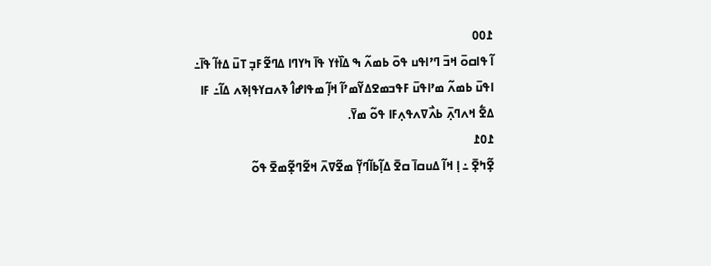߁߀߀
ߊ߬ ߟߊߛߋ߫ ߞߏ߫ ߣߴߊߟߎ ߟߋ߫ ߕߘߍ߬ ߒ ߡߊ߰ߙߌ ߟߊ߫ ߤߌߣߊ ߡߣߐ߬ߓߏ߲ ߠߎ߫ ߡߙߊ߬ ߟߊ߫߸ ߊߟߎ߫ ߕߘߍ߬ ߘߴߊߟߎ߫ ߓߟߏߘߐߡߌ߬ߘߴߊ߬ ߞߊ߲߬ ߘߟߊߝߊ߮ ߢߍߛߌߟߊ߲ߢߍ ߡߊ߬߸ ߓߊ ߡߐ߱ ߞߍߣߍ߲߫ ߕߍ߯ߜߍߟߍ߲ߓߊ ߟߋ߬ ߘߌ߫.
߁߀߁
ߐ߲߬ߤߐ߲߫ ߸ ߊ߲ ߞߊ߬ ߡߎߛߊ߫ ߛߐ߫ ߡߊ߲߬ߕߊ߬ߣߌ߲߬ ߘߐ߬ߜߍ߫ ߞߐ߬ߣߐ߲߬ߘߐ߫ ߟߋ߬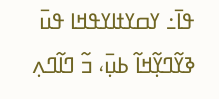ߟߊ߫߸ ߌߛߌߙߊߌߟߞߊ ߟߎ߫ ߢߌ߬ߣߌ߲߬ߞߊ߬ ߕߎ߲߫، ߏ߬ ߣߊ߬ߣߍ߲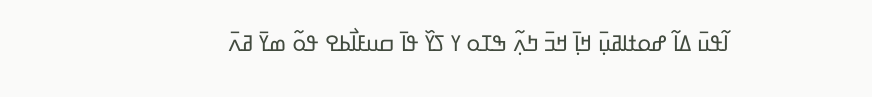ߊ߬ߟߎ߫ ߡߊ߬ ߝߋߙߊߥߎ߲߫ ߞߊ߲߫ ߞߏ߫ ߤߍ߲߬ ߒߠߋ ߌ ߖߌ߰ ߟߊ߫ ߛߎߓߊ߯ߕߐ ߟߋ߬ ߘߌ߫ ߥߍ߫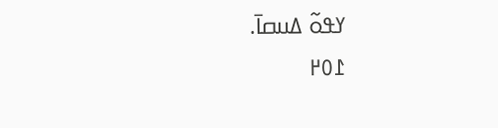ߌߟߋ߬ ߡߎߛߊ߫.
߁߀߂